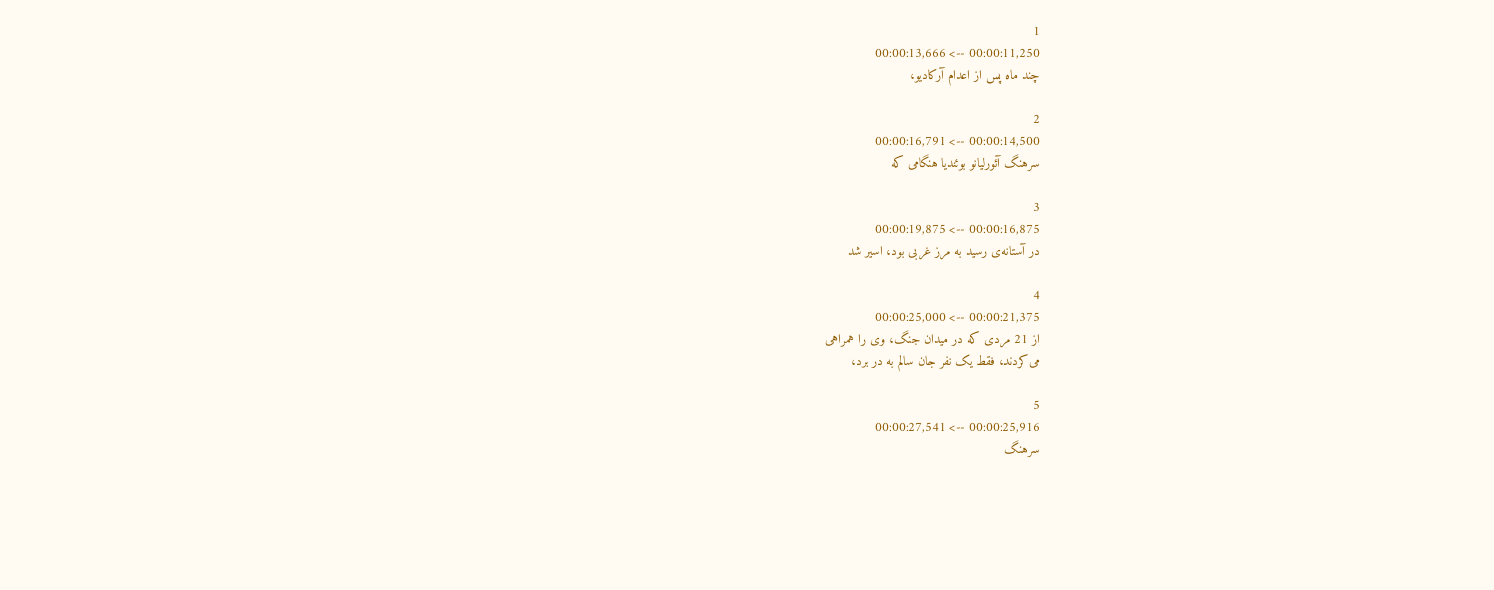1
00:00:11,250 --> 00:00:13,666
چند ماه پس از اعدام آرکادیو،

2
00:00:14,500 --> 00:00:16,791
سرهنگ آئورلیانو بوئندیا هنگامی که

3
00:00:16,875 --> 00:00:19,875
در آستانه‌ی رسید به مرز غربی بود، اسیر شد

4
00:00:21,375 --> 00:00:25,000
از 21 مردی که در میدان جنگ، وی را همراهی
می‌کردند، فقط یک نفر جان سالم به در برد،

5
00:00:25,916 --> 00:00:27,541
سرهنگ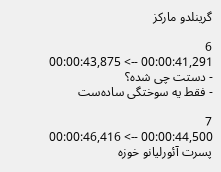گرینلدو مارکز

6
00:00:41,291 --> 00:00:43,875
- دستت چی شده؟
- فقط یه سوختگی ساده‌ست

7
00:00:44,500 --> 00:00:46,416
پسرت آئورلیانو خوزه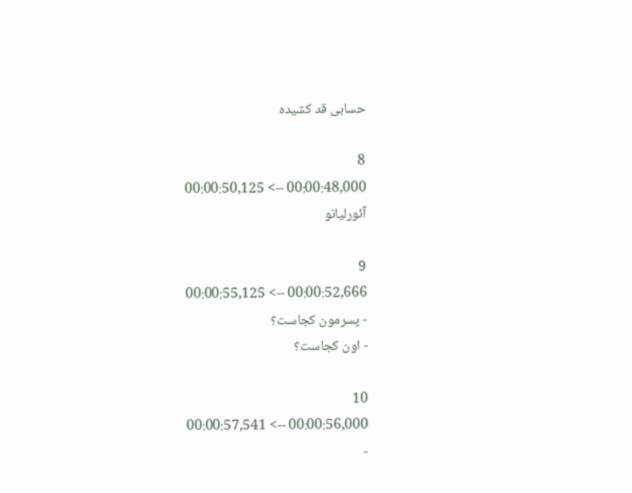حسابی قد کشیده

8
00:00:48,000 --> 00:00:50,125
آئورلیانو

9
00:00:52,666 --> 00:00:55,125
- پسرمون کجاست؟
- اون کجاست؟

10
00:00:56,000 --> 00:00:57,541
-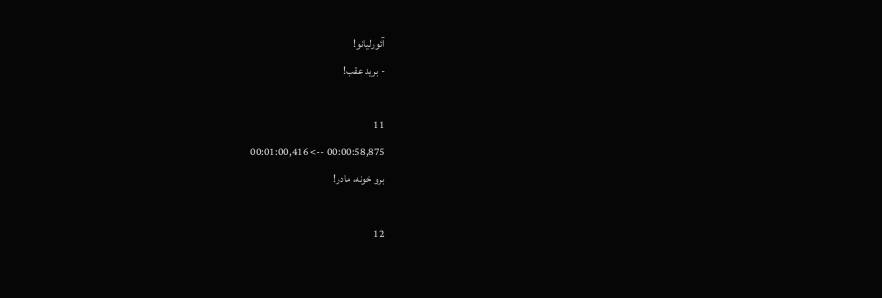آئورلیانو!
- برید عقب!

11
00:00:58,875 --> 00:01:00,416
برو خونه، مادر!

12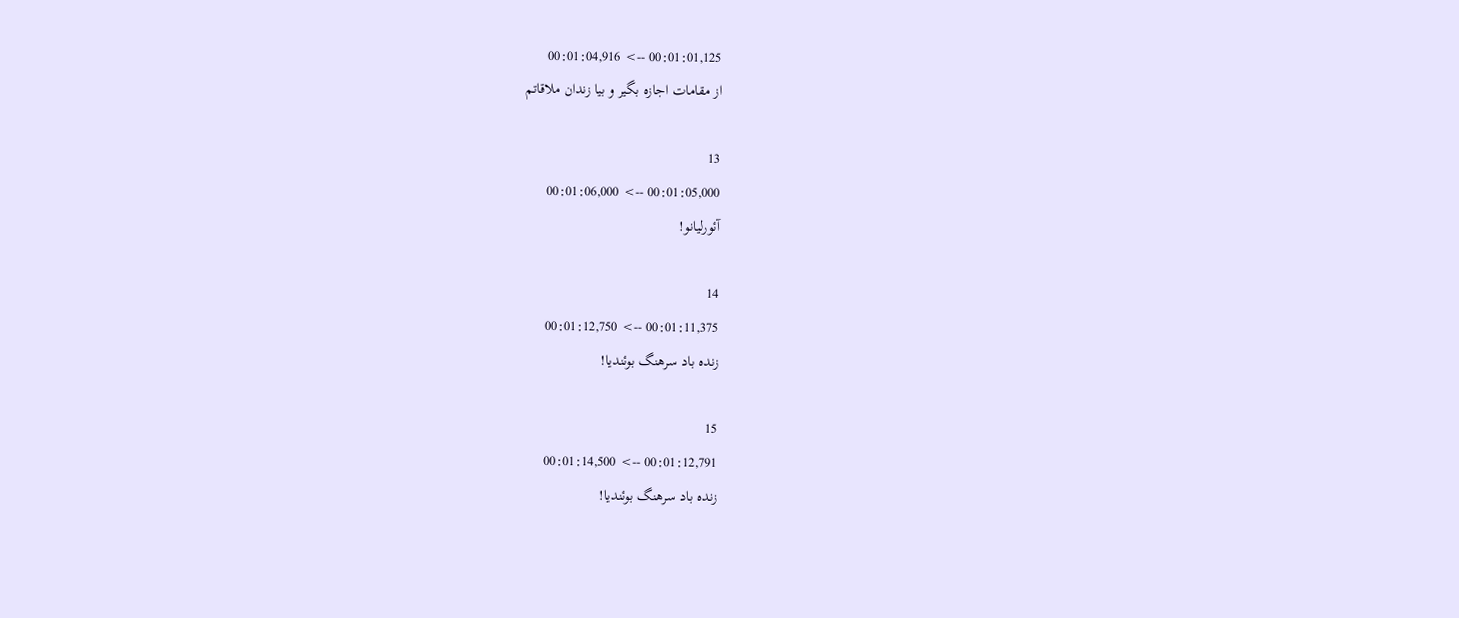00:01:01,125 --> 00:01:04,916
از مقامات اجازه بگیر و بیا زندان ملاقاتم

13
00:01:05,000 --> 00:01:06,000
آئورلیانو!

14
00:01:11,375 --> 00:01:12,750
زنده باد سرهنگ بوئندیا!

15
00:01:12,791 --> 00:01:14,500
زنده باد سرهنگ بوئندیا!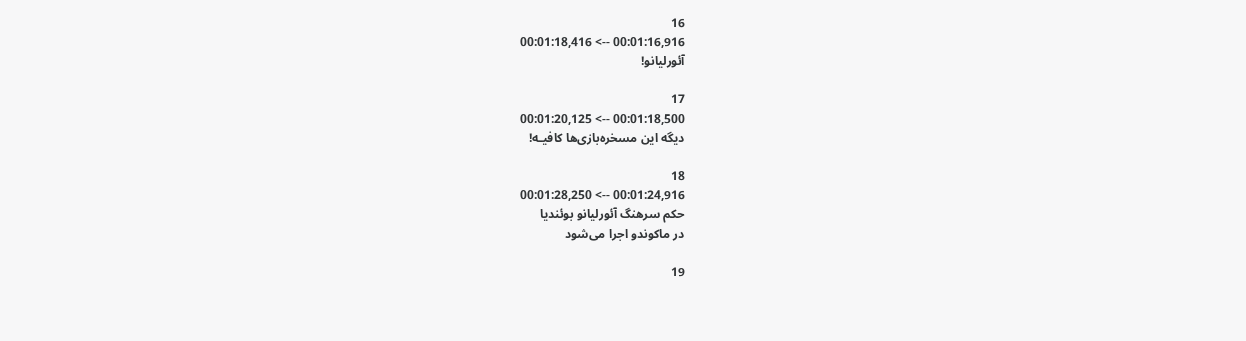16
00:01:16,916 --> 00:01:18,416
آئورلیانو!

17
00:01:18,500 --> 00:01:20,125
دیگه این مسخره‌بازی‌ها کافیـه!

18
00:01:24,916 --> 00:01:28,250
حکم سرهنگ آئورلیانو بوئندیا
در ماکوندو اجرا می‌شود

19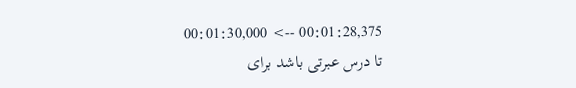00:01:28,375 --> 00:01:30,000
تا درس عبرتی باشد برای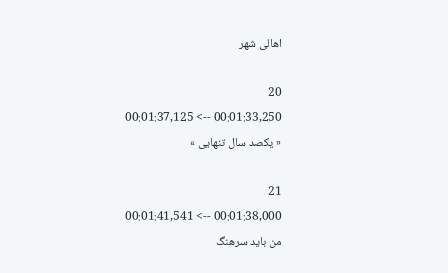اهالی شهر

20
00:01:33,250 --> 00:01:37,125
« یکصد سال تنهایی »

21
00:01:38,000 --> 00:01:41,541
من باید سرهنگ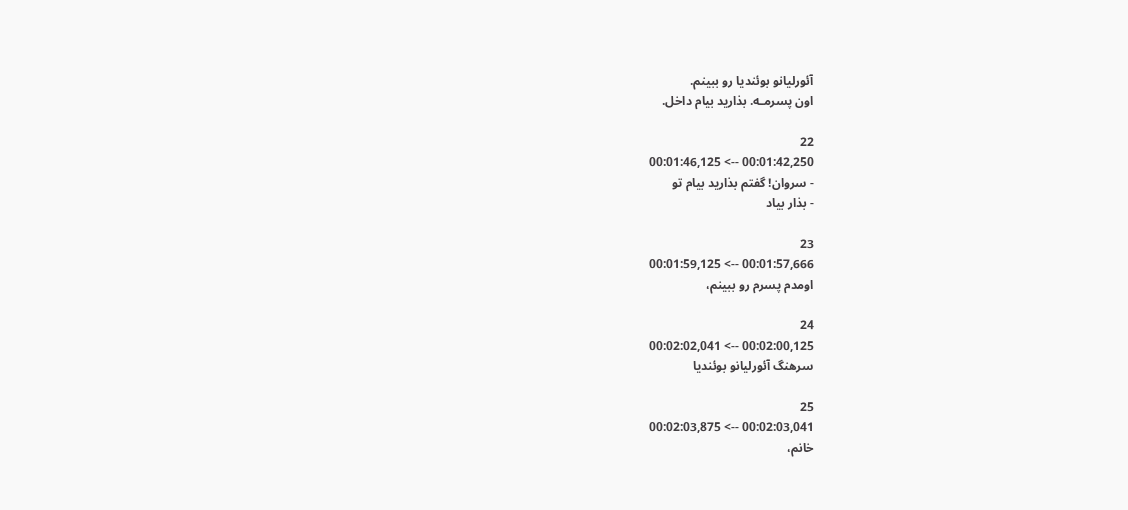آئورلیانو بوئندیا رو ببینم.
اون پسرمـه. بذارید بیام داخل.

22
00:01:42,250 --> 00:01:46,125
- سروان! گفتم بذارید بیام تو
- بذار بیاد

23
00:01:57,666 --> 00:01:59,125
اومدم پسرم رو ببینم،

24
00:02:00,125 --> 00:02:02,041
سرهنگ آئورلیانو بوئندیا

25
00:02:03,041 --> 00:02:03,875
خانم،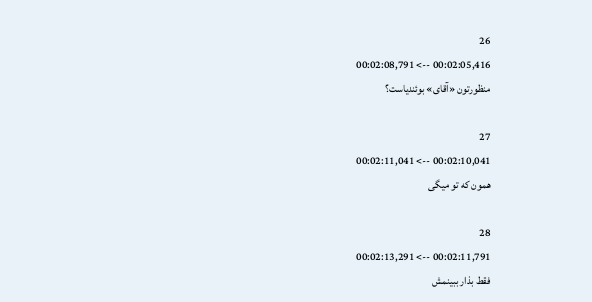26
00:02:05,416 --> 00:02:08,791
منظورتون «آقای» بوئندیاست؟

27
00:02:10,041 --> 00:02:11,041
همون که تو میگی

28
00:02:11,791 --> 00:02:13,291
فقط بذار ببینمش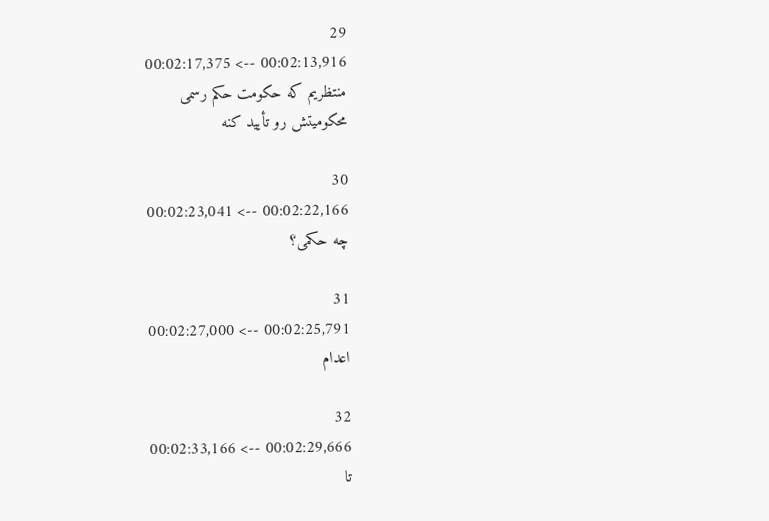29
00:02:13,916 --> 00:02:17,375
منتظریم که حکومت حکم رسمی
محکومیتش رو تأیید کنه

30
00:02:22,166 --> 00:02:23,041
چه حکمی؟

31
00:02:25,791 --> 00:02:27,000
اعدام

32
00:02:29,666 --> 00:02:33,166
تا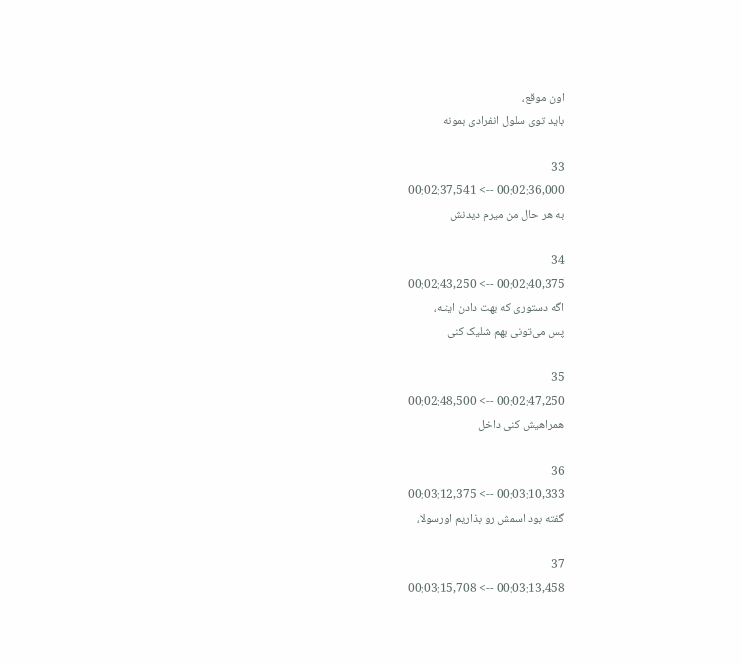اون موقع،
باید توی سلول انفرادی بمونه

33
00:02:36,000 --> 00:02:37,541
به هر حال من میرم دیدنش

34
00:02:40,375 --> 00:02:43,250
اگه دستوری که بهت دادن اینـه،
پس می‌تونی بهم شلیک کنی

35
00:02:47,250 --> 00:02:48,500
همراهیش کنی داخل

36
00:03:10,333 --> 00:03:12,375
گفته بود اسمش رو بذاریم اورسولا،

37
00:03:13,458 --> 00:03:15,708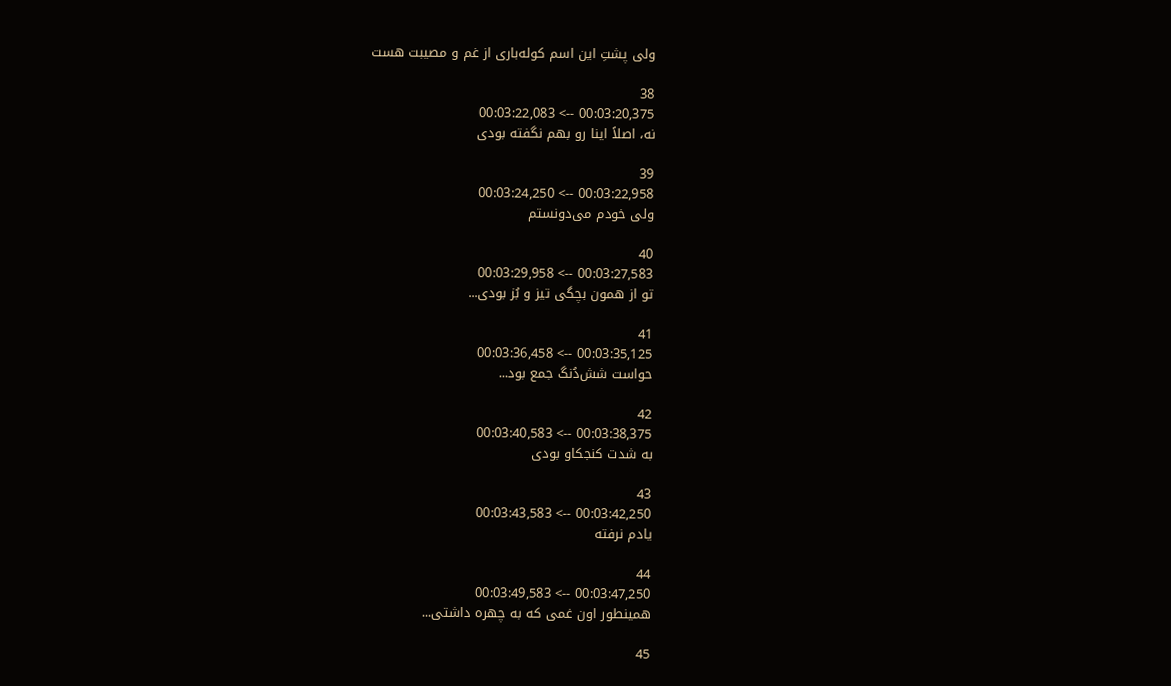ولی پشتِ این اسم کوله‌باری از غم و مصیبت هست

38
00:03:20,375 --> 00:03:22,083
نه، اصلاً اینا رو بهم نگفته بودی

39
00:03:22,958 --> 00:03:24,250
ولی خودم می‌دونستم

40
00:03:27,583 --> 00:03:29,958
تو از همون بچگی تیز و بُز بودی...

41
00:03:35,125 --> 00:03:36,458
حواست شش‌دُنگ جمع بود...

42
00:03:38,375 --> 00:03:40,583
به شدت کنجکاو بودی

43
00:03:42,250 --> 00:03:43,583
یادم نرفته

44
00:03:47,250 --> 00:03:49,583
همینطور اون غمی که به چهره داشتی...

45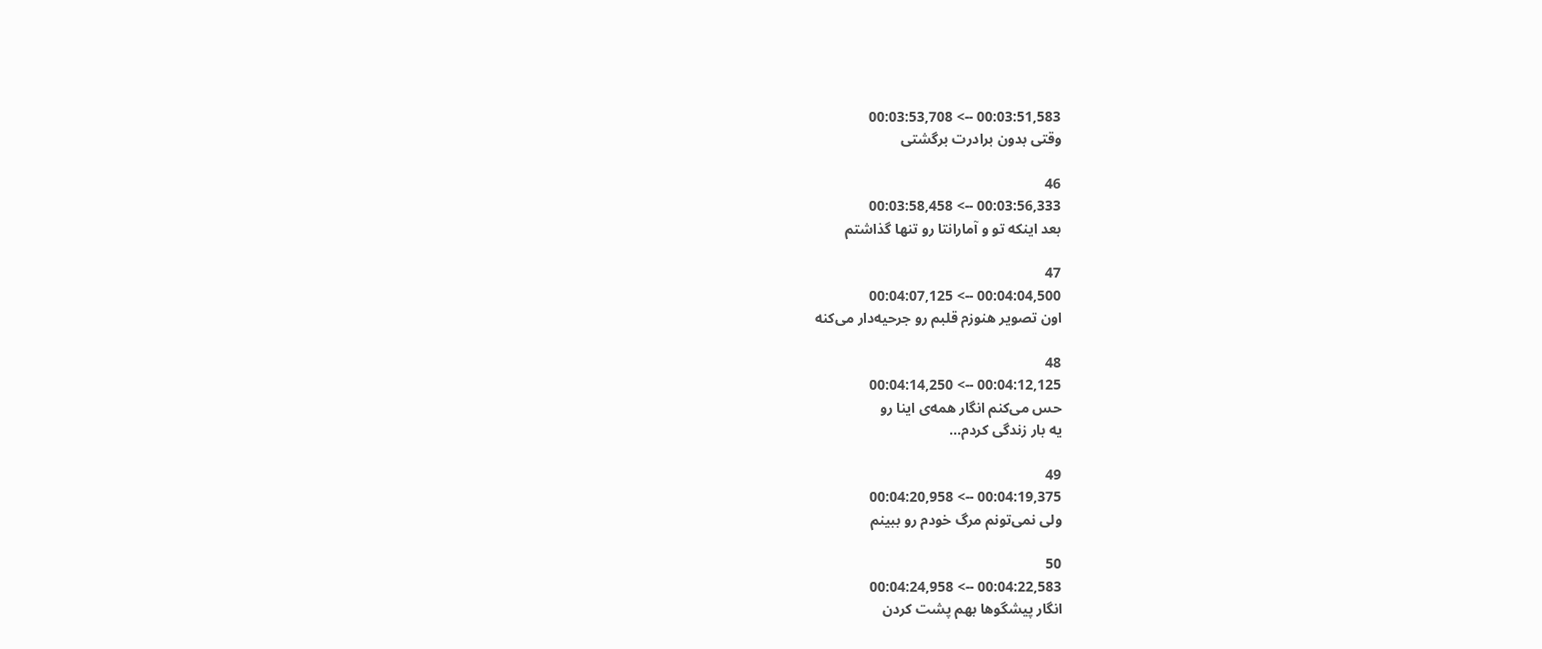00:03:51,583 --> 00:03:53,708
وقتی بدون برادرت برگشتی

46
00:03:56,333 --> 00:03:58,458
بعد اینکه تو و آمارانتا رو تنها گذاشتم

47
00:04:04,500 --> 00:04:07,125
اون تصویر هنوزم قلبم رو جرحیه‌دار می‌کنه

48
00:04:12,125 --> 00:04:14,250
حس می‌کنم انگار همه‌ی اینا رو
یه بار زندگی کردم...

49
00:04:19,375 --> 00:04:20,958
ولی نمی‌تونم مرگ خودم رو ببینم

50
00:04:22,583 --> 00:04:24,958
انگار پیشگوها بهم پشت کردن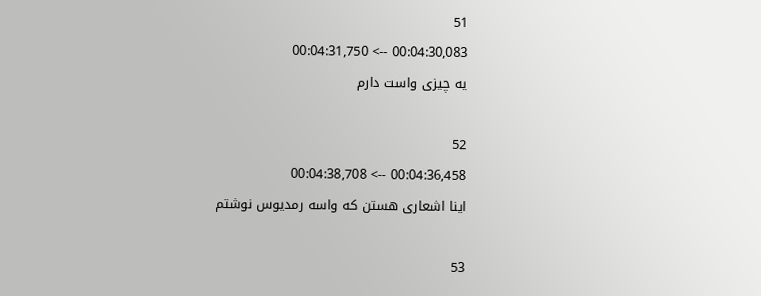51
00:04:30,083 --> 00:04:31,750
یه چیزی واست دارم

52
00:04:36,458 --> 00:04:38,708
اینا اشعاری هستن که واسه رمدیوس نوشتم

53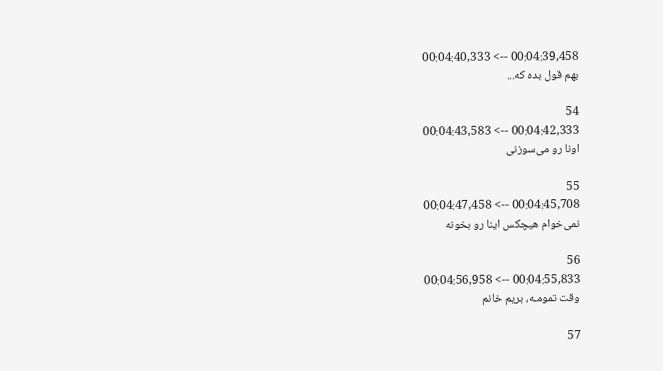00:04:39,458 --> 00:04:40,333
بهم قول بده که...

54
00:04:42,333 --> 00:04:43,583
اونا رو می‌سوزنی

55
00:04:45,708 --> 00:04:47,458
نمی‌خوام هیچکس اینا رو بخونه

56
00:04:55,833 --> 00:04:56,958
وقت تمومـه، بریم خانم

57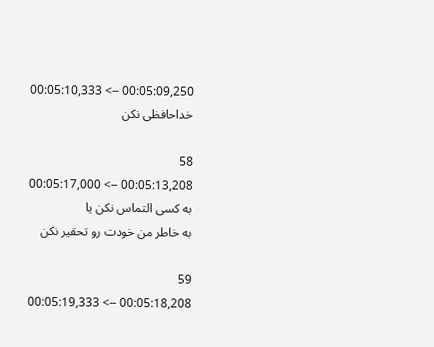00:05:09,250 --> 00:05:10,333
خداحافظی نکن

58
00:05:13,208 --> 00:05:17,000
به کسی التماس نکن یا
به خاطر من خودت رو تحقیر نکن

59
00:05:18,208 --> 00:05:19,333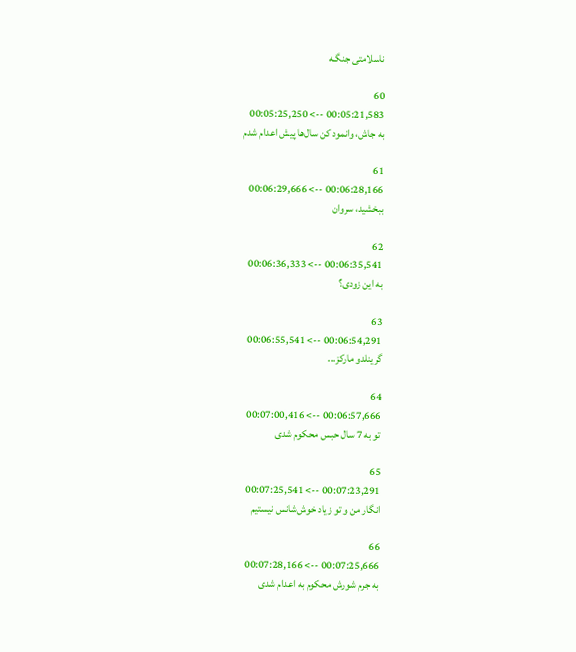ناسلامتی جنگـه

60
00:05:21,583 --> 00:05:25,250
به جاش، وانمود کن سال‌ها پیش اعدام شدم

61
00:06:28,166 --> 00:06:29,666
ببخشید، سروان

62
00:06:35,541 --> 00:06:36,333
به این زودی؟

63
00:06:54,291 --> 00:06:55,541
گرینلدو مارکز...

64
00:06:57,666 --> 00:07:00,416
تو به 7 سال حبس محکوم شدی

65
00:07:23,291 --> 00:07:25,541
انگار من و تو زیاد خوش‌شانس نیستیم

66
00:07:25,666 --> 00:07:28,166
به جرم شورش محکوم به اعدام شدی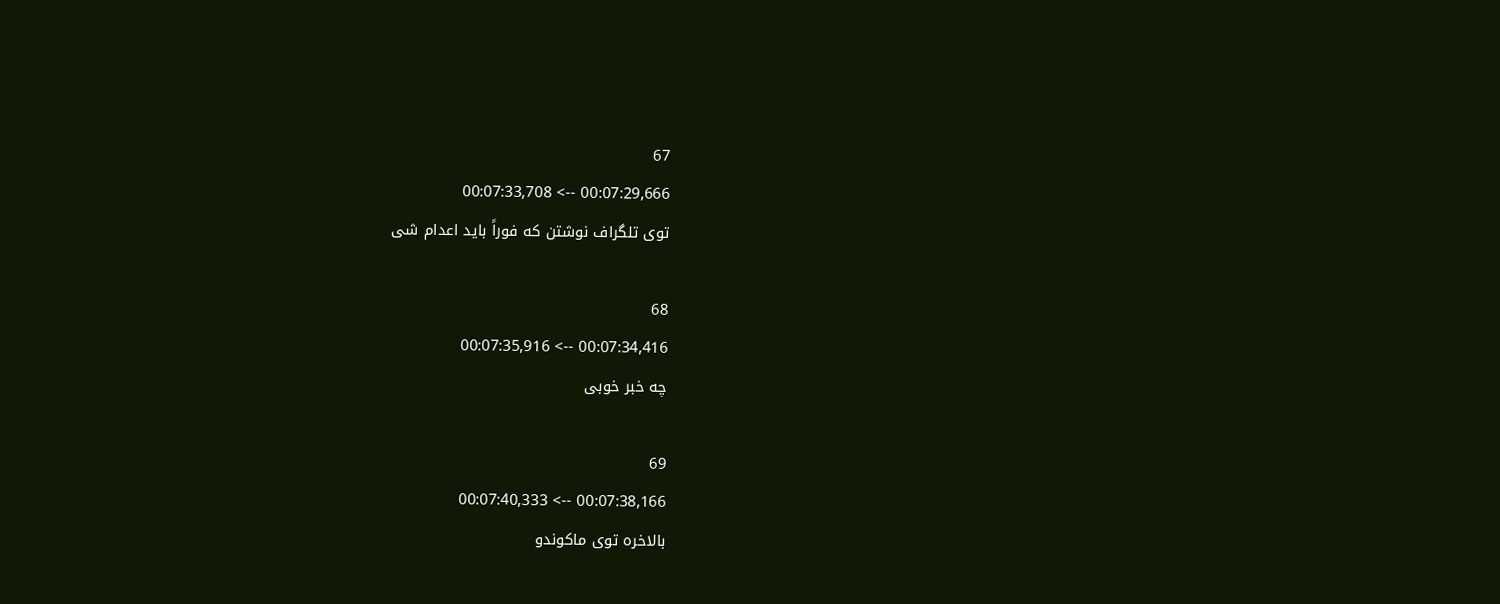67
00:07:29,666 --> 00:07:33,708
توی تلگراف نوشتن که فوراً باید اعدام شی

68
00:07:34,416 --> 00:07:35,916
چه خبر خوبی

69
00:07:38,166 --> 00:07:40,333
بالاخره توی ماکوندو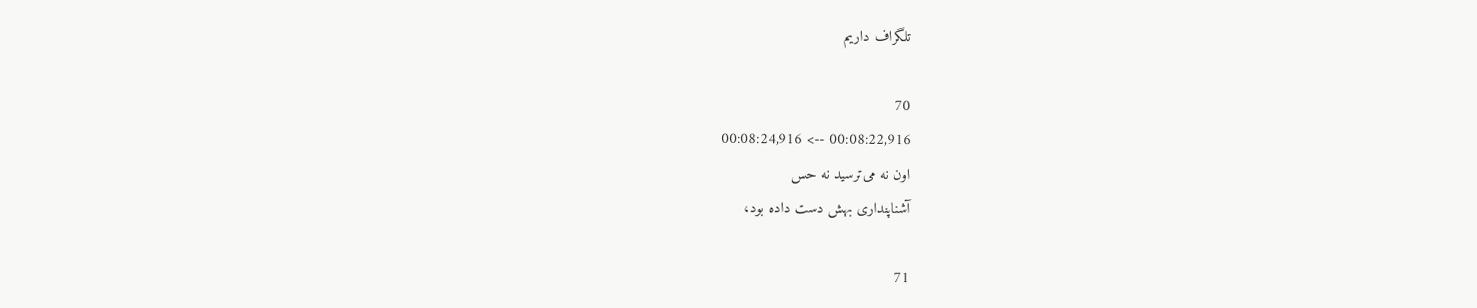تلگراف داریم

70
00:08:22,916 --> 00:08:24,916
اون نه می‌ترسید نه حس
آشناپنداری بهش دست داده بود،

71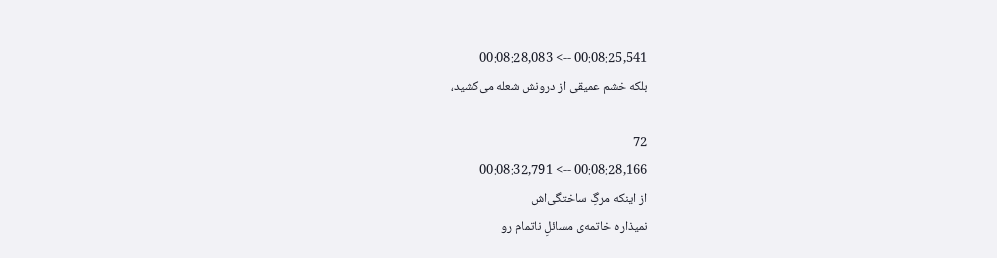00:08:25,541 --> 00:08:28,083
بلکه خشم عمیقی از درونش شعله می‌کشید،

72
00:08:28,166 --> 00:08:32,791
از اینکه مرگِ ساختگی‌اش
نمیذاره خاتمه‌ی مسائلِ ناتمام رو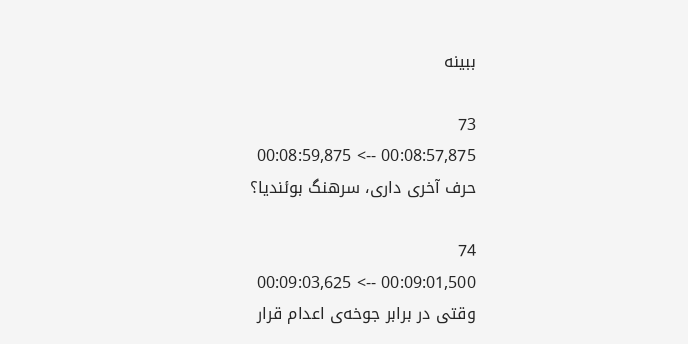ببینه

73
00:08:57,875 --> 00:08:59,875
حرف آخری داری، سرهنگ بوئندیا؟

74
00:09:01,500 --> 00:09:03,625
وقتی در برابر جوخه‌ی اعدام قرار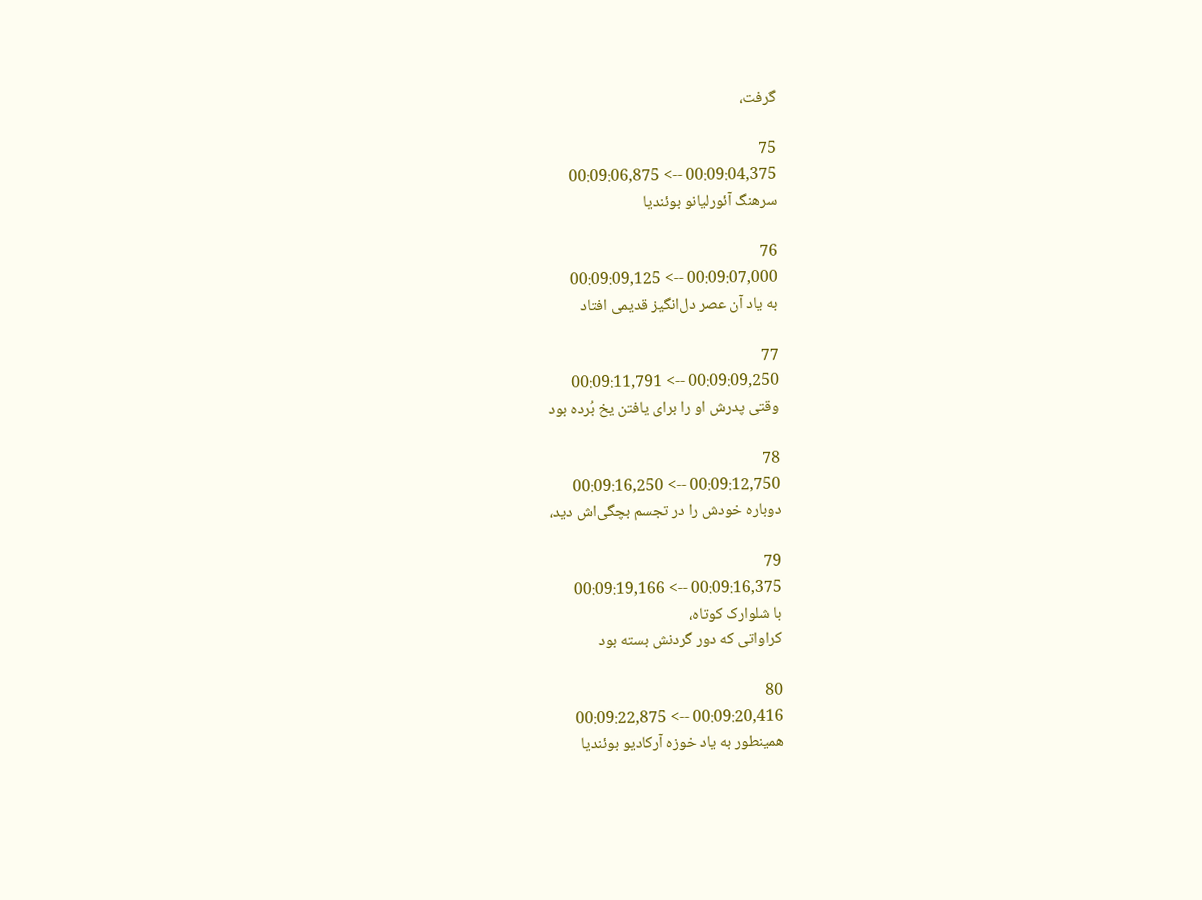گرفت،

75
00:09:04,375 --> 00:09:06,875
سرهنگ آئورلیانو بوئندیا

76
00:09:07,000 --> 00:09:09,125
به یاد آن عصر دل‌انگیز قدیمی افتاد

77
00:09:09,250 --> 00:09:11,791
وقتی پدرش او را برای یافتن یخ بُرده بود

78
00:09:12,750 --> 00:09:16,250
دوباره خودش را در تجسم بچگی‌اش دید،

79
00:09:16,375 --> 00:09:19,166
با شلوارک کوتاه،
کراواتی که دور گردنش بسته بود

80
00:09:20,416 --> 00:09:22,875
همینطور به یاد خوزه آرکادیو بوئندیا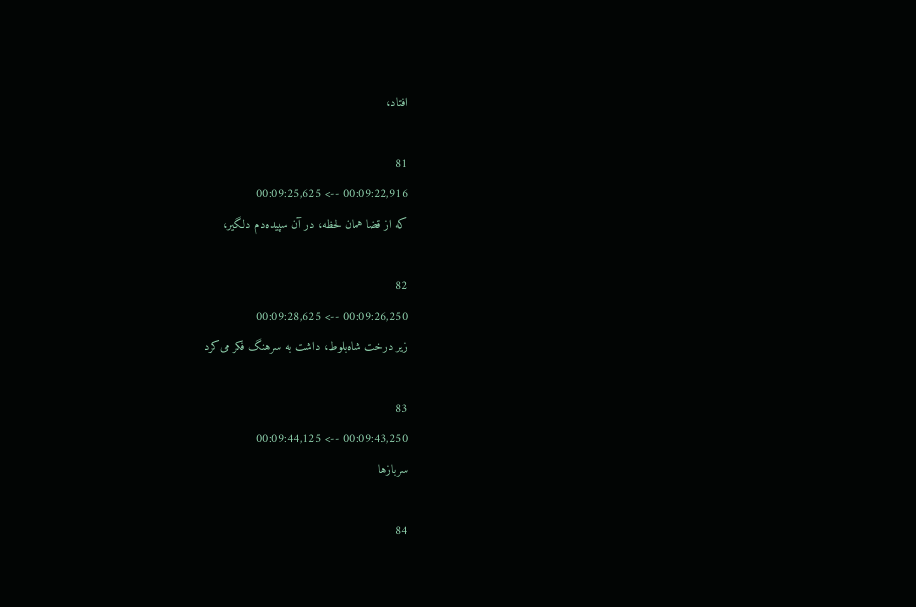افتاد،

81
00:09:22,916 --> 00:09:25,625
که از قضا همان لحظه، در آن سپیده‌دم دلگیر،

82
00:09:26,250 --> 00:09:28,625
زیر درخت شاه‌بلوط، داشت به سرهنگ فکر می‌کرد

83
00:09:43,250 --> 00:09:44,125
سربازها

84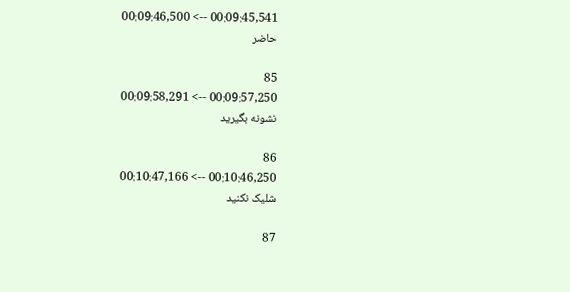00:09:45,541 --> 00:09:46,500
حاضر

85
00:09:57,250 --> 00:09:58,291
نشونه بگیرید

86
00:10:46,250 --> 00:10:47,166
شلیک نکنید

87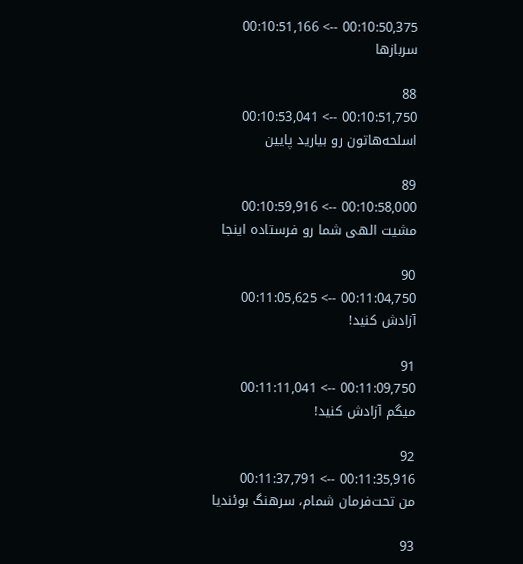00:10:50,375 --> 00:10:51,166
سربازها

88
00:10:51,750 --> 00:10:53,041
اسلحه‌هاتون رو بیارید پایین

89
00:10:58,000 --> 00:10:59,916
مشیت الهی شما رو فرستاده اینجا

90
00:11:04,750 --> 00:11:05,625
آزادش کنید!

91
00:11:09,750 --> 00:11:11,041
میگم آزادش کنید!

92
00:11:35,916 --> 00:11:37,791
من تحت‌فرمان شمام، سرهنگ بوئندیا

93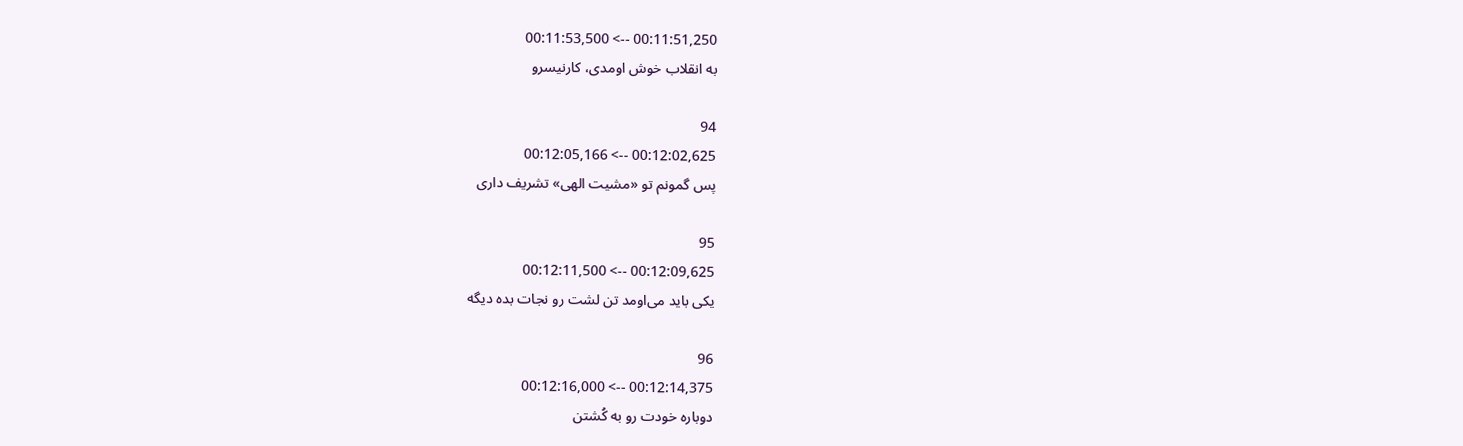00:11:51,250 --> 00:11:53,500
به انقلاب خوش اومدی، کارنیسرو

94
00:12:02,625 --> 00:12:05,166
پس گمونم تو «مشیت الهی» تشریف داری

95
00:12:09,625 --> 00:12:11,500
یکی باید می‌اومد تن لشت رو نجات بده دیگه

96
00:12:14,375 --> 00:12:16,000
دوباره خودت رو به کُشتن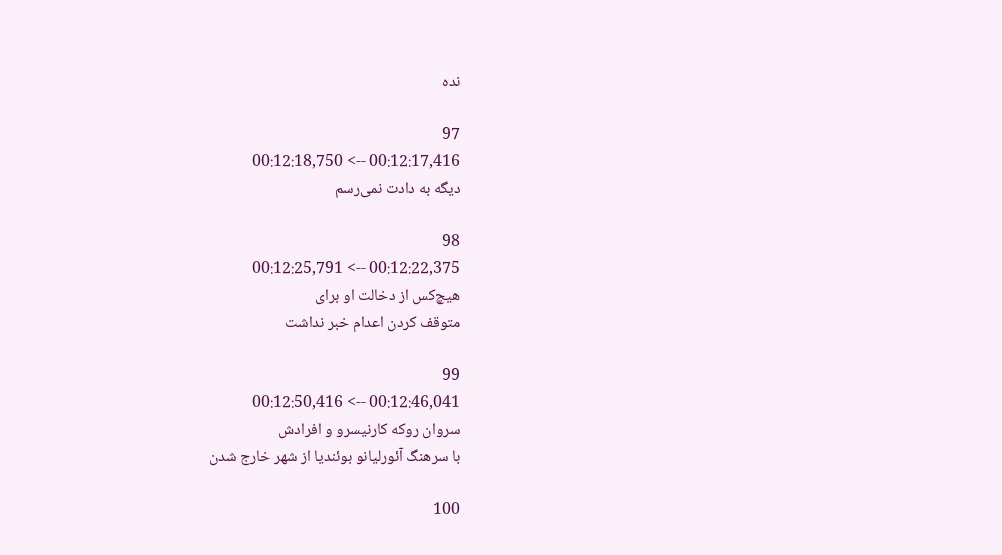نده

97
00:12:17,416 --> 00:12:18,750
دیگه به دادت نمی‌رسم

98
00:12:22,375 --> 00:12:25,791
هیچ‌کس از دخالت او برای
متوقف کردن اعدام خبر نداشت

99
00:12:46,041 --> 00:12:50,416
سروان روکه کارنیسرو و افرادش
با سرهنگ آئورلیانو بوئندیا از شهر خارج شدن

100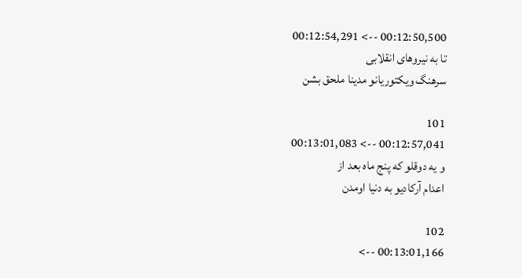00:12:50,500 --> 00:12:54,291
تا به نیروهای انقلابی
سرهنگ ویکتوریانو مدینا ملحق بشن

101
00:12:57,041 --> 00:13:01,083
و یه دوقلو که پنج ماه بعد از
اعدام آرکادیو به دنیا اومدن

102
00:13:01,166 -->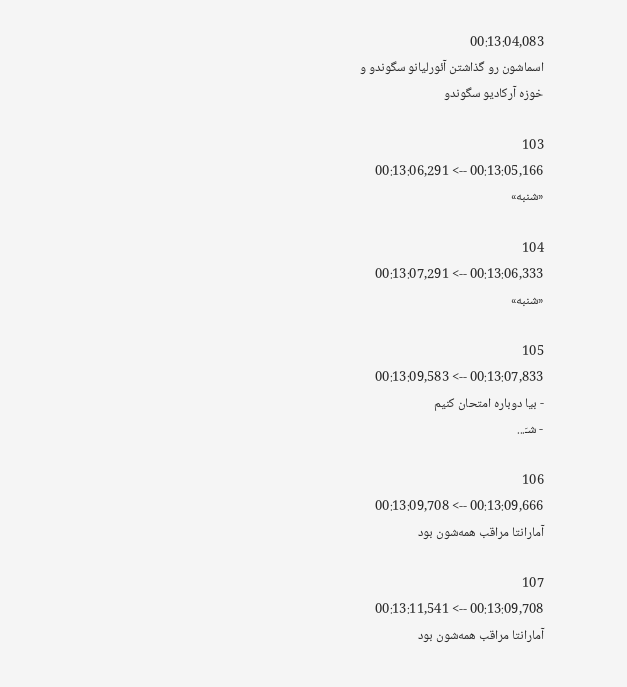00:13:04,083
اسماشون رو گذاشتن آئورلیانو سگوندو و
خوزه آرکادیو سگوندو

103
00:13:05,166 --> 00:13:06,291
«شنبه»

104
00:13:06,333 --> 00:13:07,291
«شنبه»

105
00:13:07,833 --> 00:13:09,583
- بیا دوباره امتحان کنیم
- شـَ...

106
00:13:09,666 --> 00:13:09,708
آمارانتا مراقب همه‌شون بود

107
00:13:09,708 --> 00:13:11,541
آمارانتا مراقب همه‌شون بود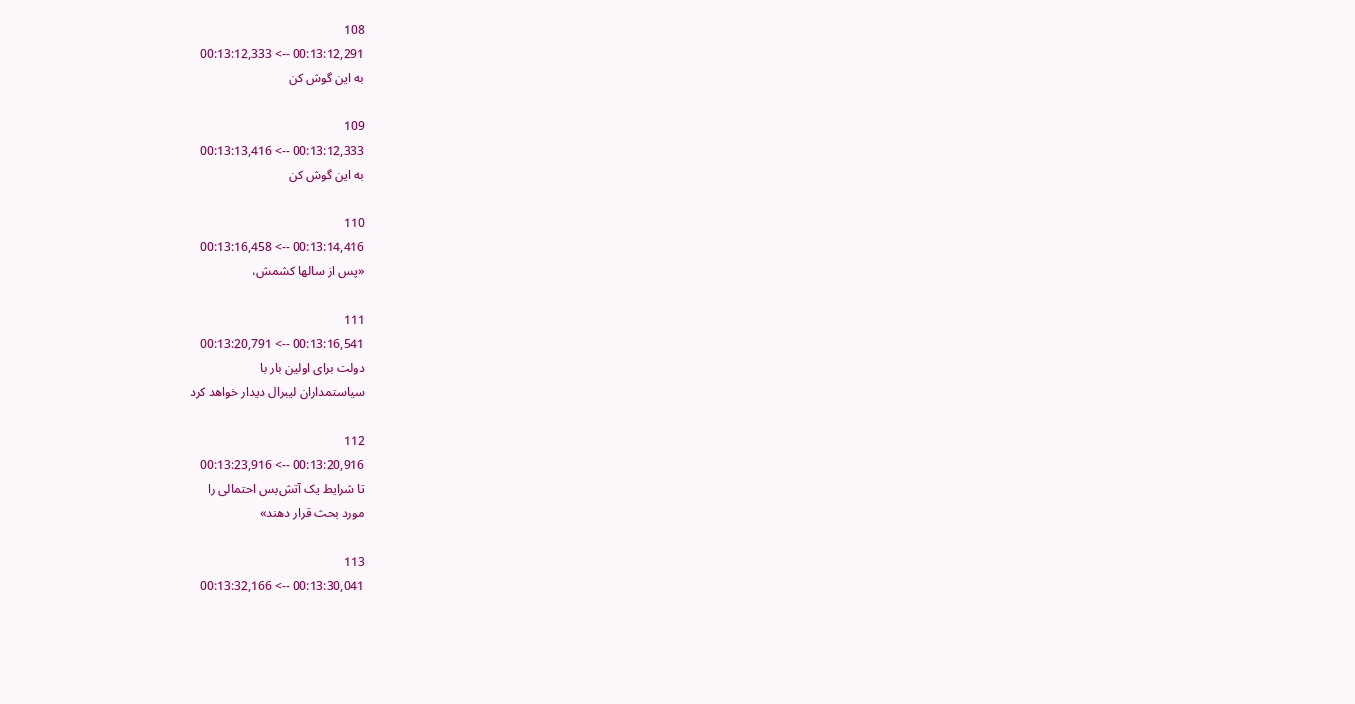108
00:13:12,291 --> 00:13:12,333
به این گوش کن

109
00:13:12,333 --> 00:13:13,416
به این گوش کن

110
00:13:14,416 --> 00:13:16,458
«پس از سالها کشمش،

111
00:13:16,541 --> 00:13:20,791
دولت برای اولین بار با
سیاستمداران لیبرال دیدار خواهد کرد

112
00:13:20,916 --> 00:13:23,916
تا شرایط یک آتش‌بس احتمالی را
مورد‌ بحث قرار دهند»

113
00:13:30,041 --> 00:13:32,166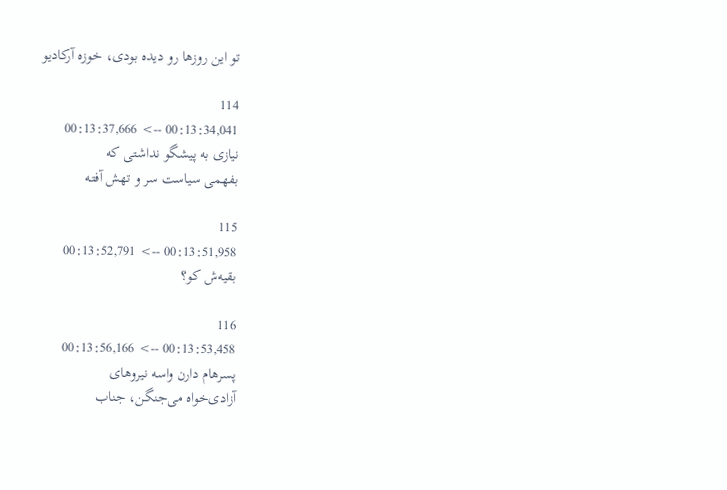تو این روزها رو دیده بودی، خوزه آرکادیو

114
00:13:34,041 --> 00:13:37,666
نیازی به پیشگو نداشتی که
بفهمی سیاست سر و تهش آفتـه

115
00:13:51,958 --> 00:13:52,791
بقیه‌ش کو؟

116
00:13:53,458 --> 00:13:56,166
پسرهام دارن واسه نیروهای
آزادی‌خواه می‌جنگن، جناب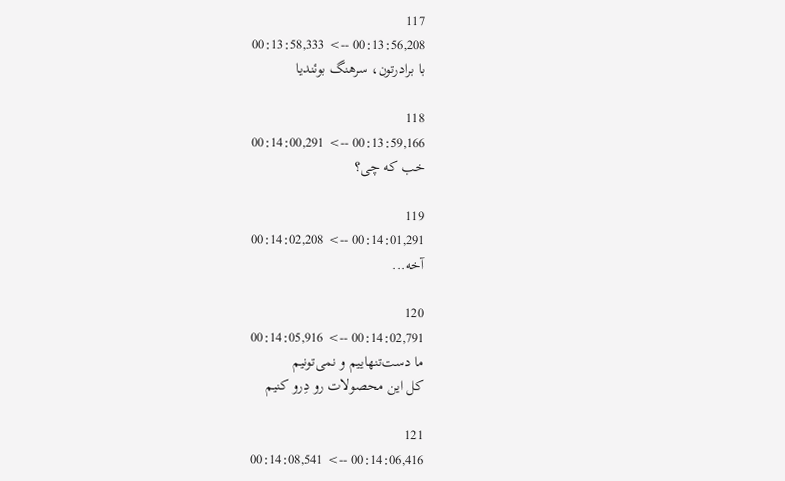117
00:13:56,208 --> 00:13:58,333
با برادرتون، سرهنگ بوئندیا

118
00:13:59,166 --> 00:14:00,291
خب که چی؟

119
00:14:01,291 --> 00:14:02,208
آخه...

120
00:14:02,791 --> 00:14:05,916
ما دست‌تنهاییم و نمی‌تونیم
کل این محصولات رو دِرو کنیم

121
00:14:06,416 --> 00:14:08,541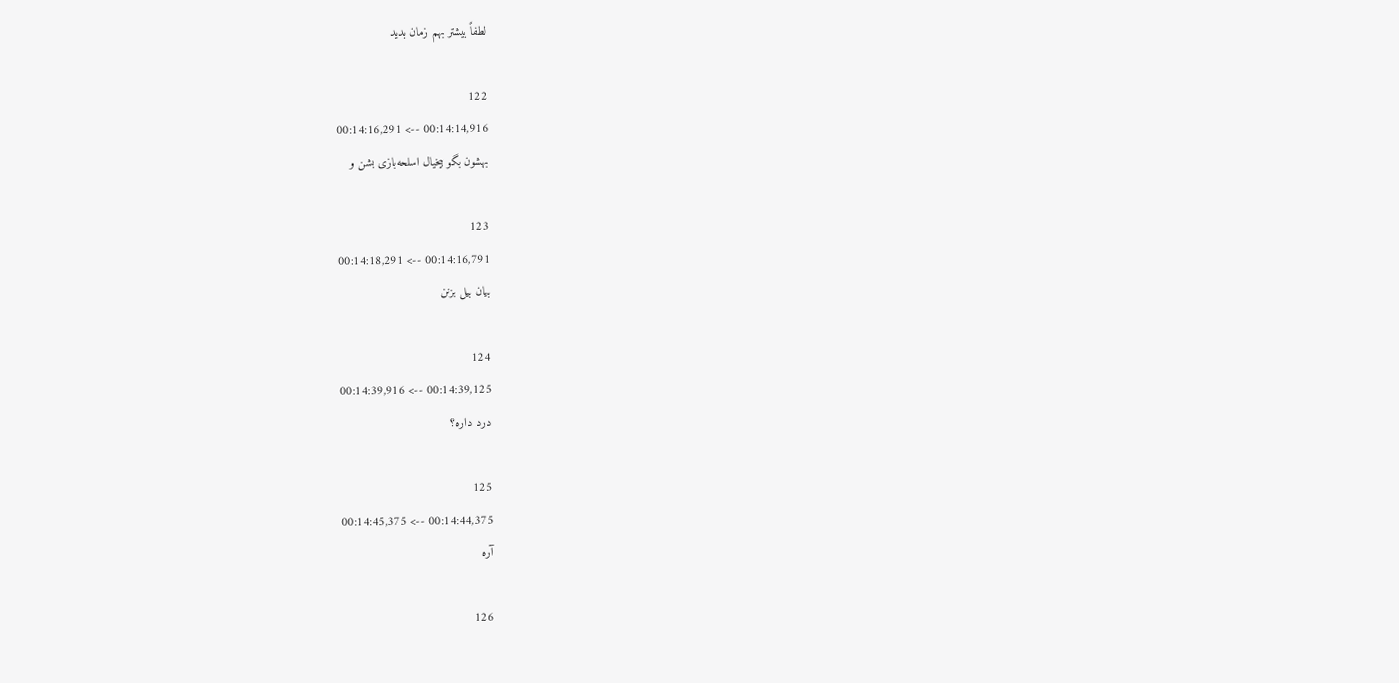لطفاً بیشتر بهم زمان بدید

122
00:14:14,916 --> 00:14:16,291
بهشون بگو بیخیال اسلحه‌بازی بشن و

123
00:14:16,791 --> 00:14:18,291
بیان بیل بزنن

124
00:14:39,125 --> 00:14:39,916
درد داره؟

125
00:14:44,375 --> 00:14:45,375
آره

126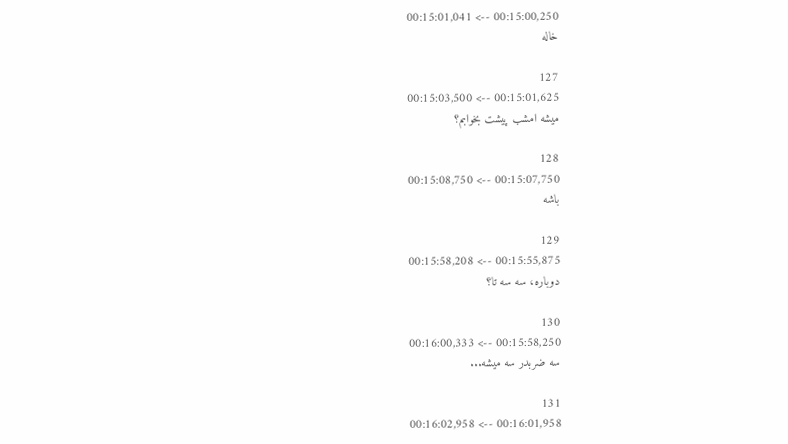00:15:00,250 --> 00:15:01,041
خاله

127
00:15:01,625 --> 00:15:03,500
میشه امشب پیشت بخوابم؟

128
00:15:07,750 --> 00:15:08,750
باشه

129
00:15:55,875 --> 00:15:58,208
دوباره، سه سه تا؟

130
00:15:58,250 --> 00:16:00,333
سه ضربدر سه میشه...

131
00:16:01,958 --> 00:16:02,958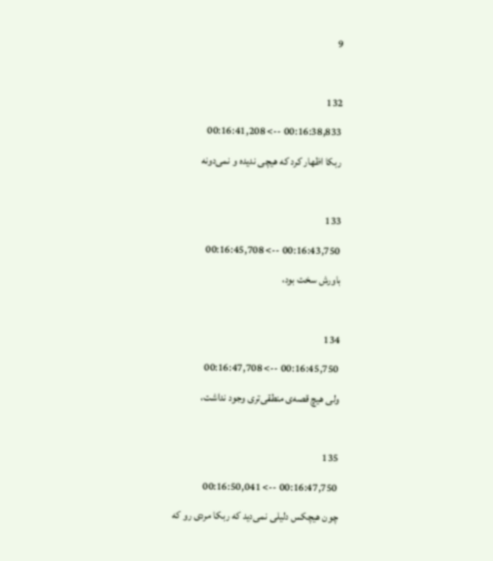9

132
00:16:38,833 --> 00:16:41,208
ربکا اظهار کرد که هیچی ندیده و نمی‌دونه

133
00:16:43,750 --> 00:16:45,708
باورش سخت بود،

134
00:16:45,750 --> 00:16:47,708
ولی هیچ قصه‌ی منطقی‌تری وجود نداشت،

135
00:16:47,750 --> 00:16:50,041
چون هیچکس دلیلی نمی‌دید که ربکا مردی رو که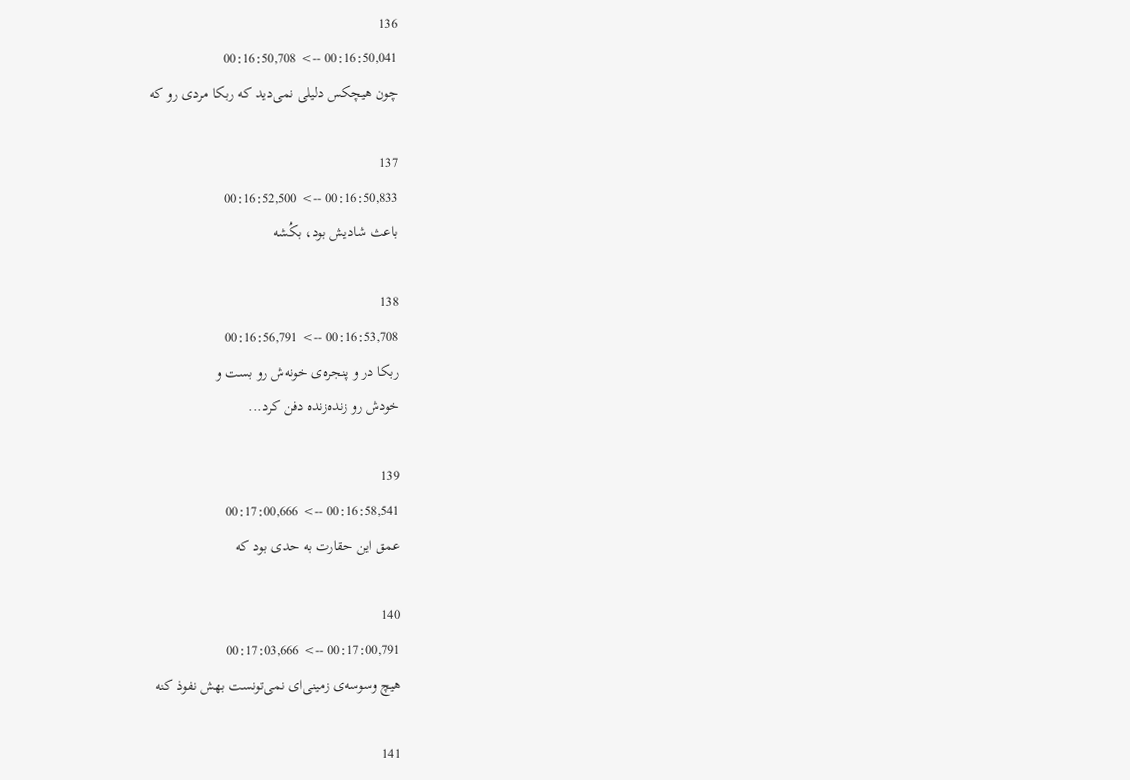136
00:16:50,041 --> 00:16:50,708
چون هیچکس دلیلی نمی‌دید که ربکا مردی رو که

137
00:16:50,833 --> 00:16:52,500
باعث شادیش بود، بکُشه

138
00:16:53,708 --> 00:16:56,791
ربکا در و پنجره‌ی خونه‌ش رو بست و
خودش رو زنده‌زنده دفن کرد...

139
00:16:58,541 --> 00:17:00,666
عمق این حقارت به حدی بود که

140
00:17:00,791 --> 00:17:03,666
هیچ وسوسه‌ی زمینی‌ای نمی‌تونست بهش نفوذ کنه

141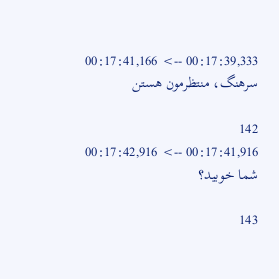00:17:39,333 --> 00:17:41,166
سرهنگ، منتظرمون هستن

142
00:17:41,916 --> 00:17:42,916
شما خوبید؟

143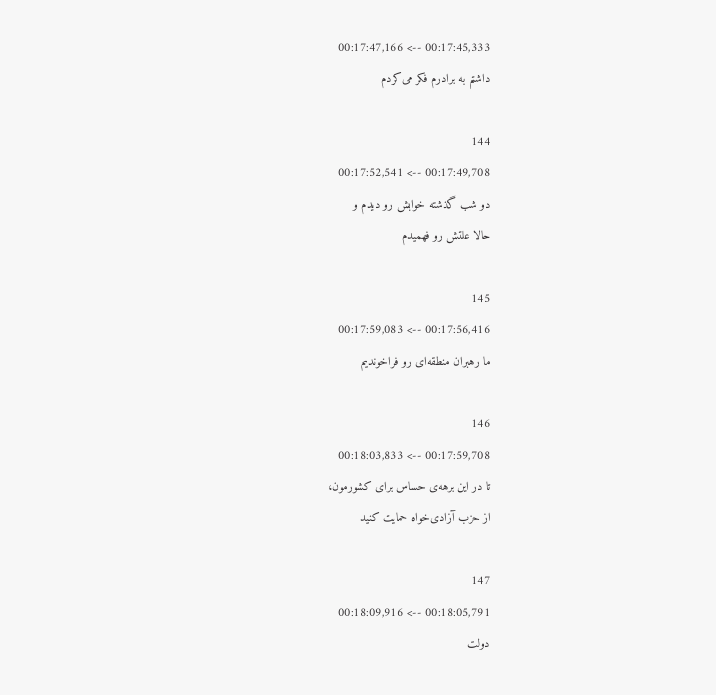00:17:45,333 --> 00:17:47,166
داشتم به برادرم فکر می‌کردم

144
00:17:49,708 --> 00:17:52,541
دو شب گذشته خوابش رو دیدم و
حالا علتش رو فهمیدم

145
00:17:56,416 --> 00:17:59,083
ما رهبران منطقه‌ای رو فراخوندیم

146
00:17:59,708 --> 00:18:03,833
تا در این برهه‌ی حساس برای کشورمون،
از حزب آزادی‌خواه حمایت کنید

147
00:18:05,791 --> 00:18:09,916
دولت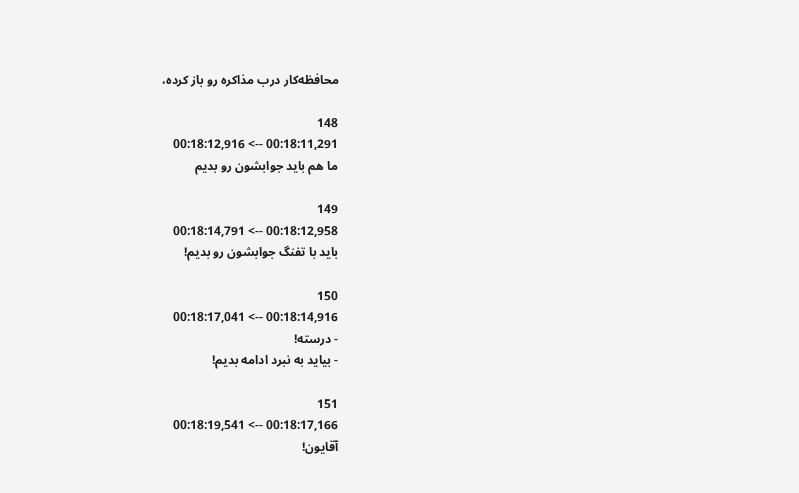محافظه‌کار درب مذاکره رو باز کرده،

148
00:18:11,291 --> 00:18:12,916
ما هم باید جوابشون رو بدیم

149
00:18:12,958 --> 00:18:14,791
باید با تفنگ جوابشون رو بدیم!

150
00:18:14,916 --> 00:18:17,041
- درسته!
- بیاید به نبرد ادامه بدیم!

151
00:18:17,166 --> 00:18:19,541
آقایون!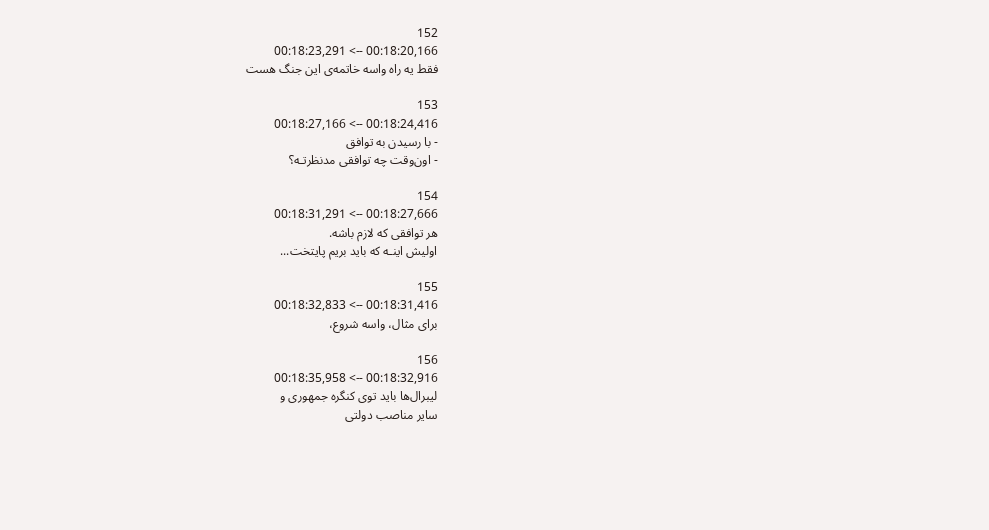152
00:18:20,166 --> 00:18:23,291
فقط یه راه واسه خاتمه‌ی این جنگ هست

153
00:18:24,416 --> 00:18:27,166
- با رسیدن به توافق
- اون‌وقت چه توافقی مدنظرتـه؟

154
00:18:27,666 --> 00:18:31,291
هر توافقی که لازم باشه.
اولیش اینـه که باید بریم پایتخت...

155
00:18:31,416 --> 00:18:32,833
برای مثال، واسه شروع،

156
00:18:32,916 --> 00:18:35,958
لیبرال‌ها باید توی کنگره جمهوری و
سایر مناصب دولتی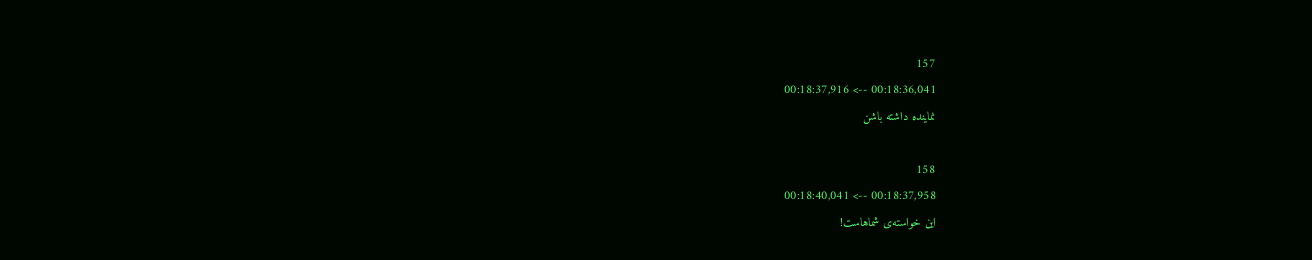157
00:18:36,041 --> 00:18:37,916
نماینده داشته باشن

158
00:18:37,958 --> 00:18:40,041
این خواسته‌ی شماهاست!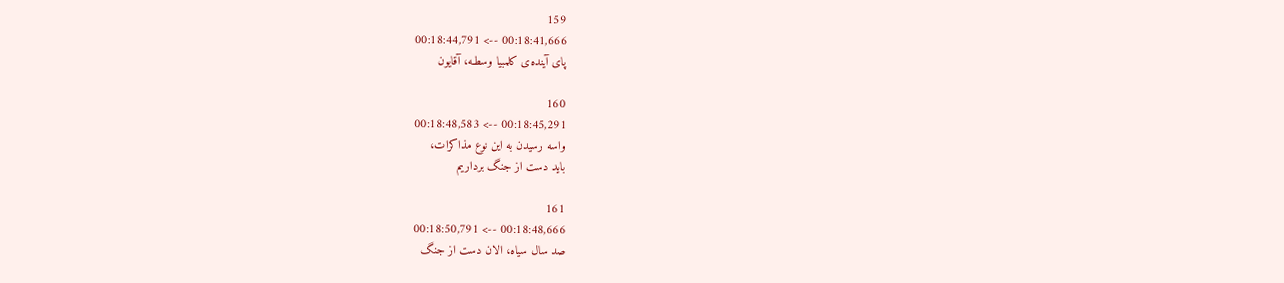159
00:18:41,666 --> 00:18:44,791
پای آینده‌ی کلمبیا وسطـه، آقایون

160
00:18:45,291 --> 00:18:48,583
واسه رسیدن به این نوع مذاکرات،
باید دست از جنگ برداریم

161
00:18:48,666 --> 00:18:50,791
صد سال سیاه، الان دست از جنگ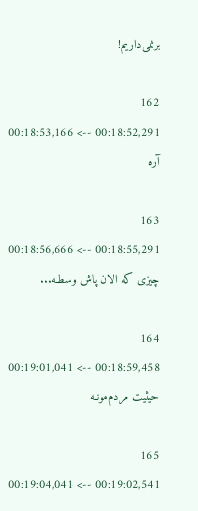برنمی‌داریم!

162
00:18:52,291 --> 00:18:53,166
آره

163
00:18:55,291 --> 00:18:56,666
چیزی که الان پاش وسطـه...

164
00:18:59,458 --> 00:19:01,041
حیثیت مردم‌مونـه

165
00:19:02,541 --> 00:19:04,041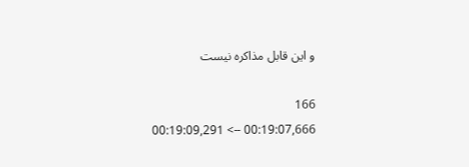و این قابل مذاکره نیست

166
00:19:07,666 --> 00:19:09,291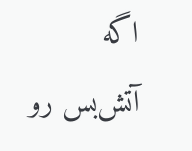اگه آتش‌بس رو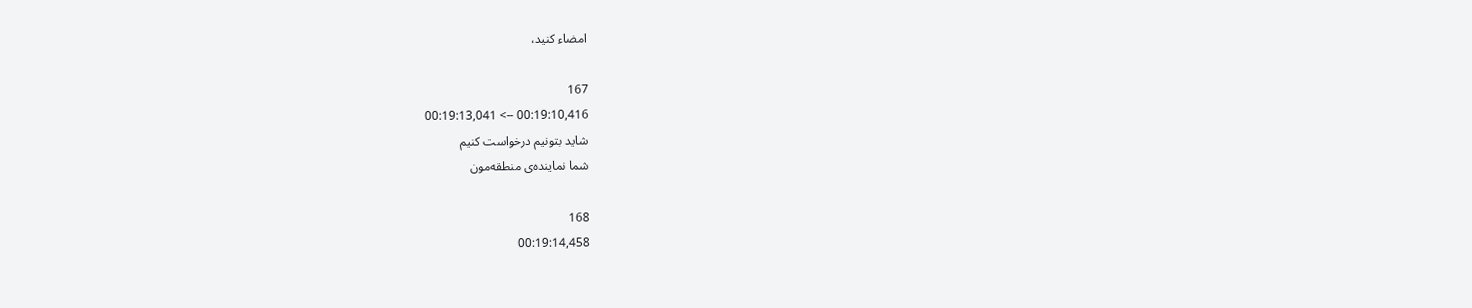امضاء کنید،

167
00:19:10,416 --> 00:19:13,041
شاید بتونیم درخواست کنیم
شما نماینده‌ی منطقه‌مون

168
00:19:14,458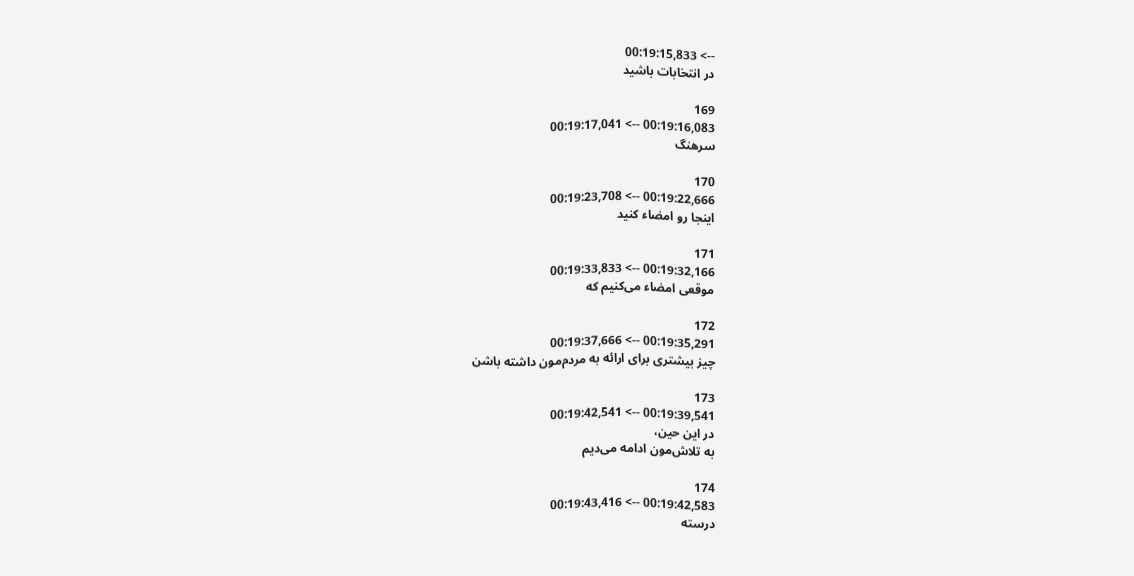--> 00:19:15,833
در انتخابات باشید

169
00:19:16,083 --> 00:19:17,041
سرهنگ

170
00:19:22,666 --> 00:19:23,708
اینجا رو امضاء کنید

171
00:19:32,166 --> 00:19:33,833
موقعی امضاء می‌کنیم که

172
00:19:35,291 --> 00:19:37,666
چیز بیشتری برای ارائه به مردم‌مون داشته باشن

173
00:19:39,541 --> 00:19:42,541
در این حین،
به تلاش‌مون ادامه می‌دیم

174
00:19:42,583 --> 00:19:43,416
درسته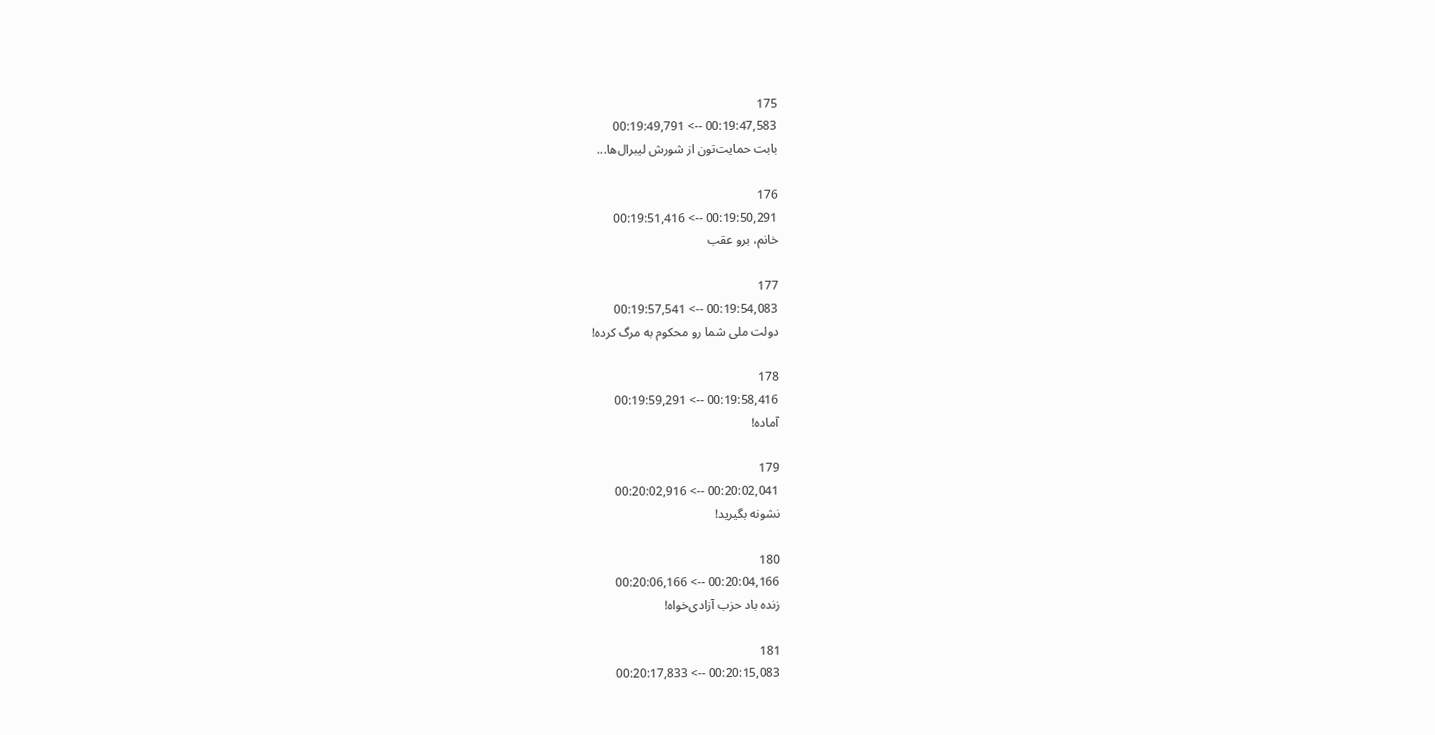175
00:19:47,583 --> 00:19:49,791
بابت حمایت‌تون از شورش لیبرال‌ها...

176
00:19:50,291 --> 00:19:51,416
خانم، برو عقب

177
00:19:54,083 --> 00:19:57,541
دولت ملی شما رو محکوم به مرگ کرده!

178
00:19:58,416 --> 00:19:59,291
آماده!

179
00:20:02,041 --> 00:20:02,916
نشونه بگیرید!

180
00:20:04,166 --> 00:20:06,166
زنده باد حزب آزادی‌خواه!

181
00:20:15,083 --> 00:20:17,833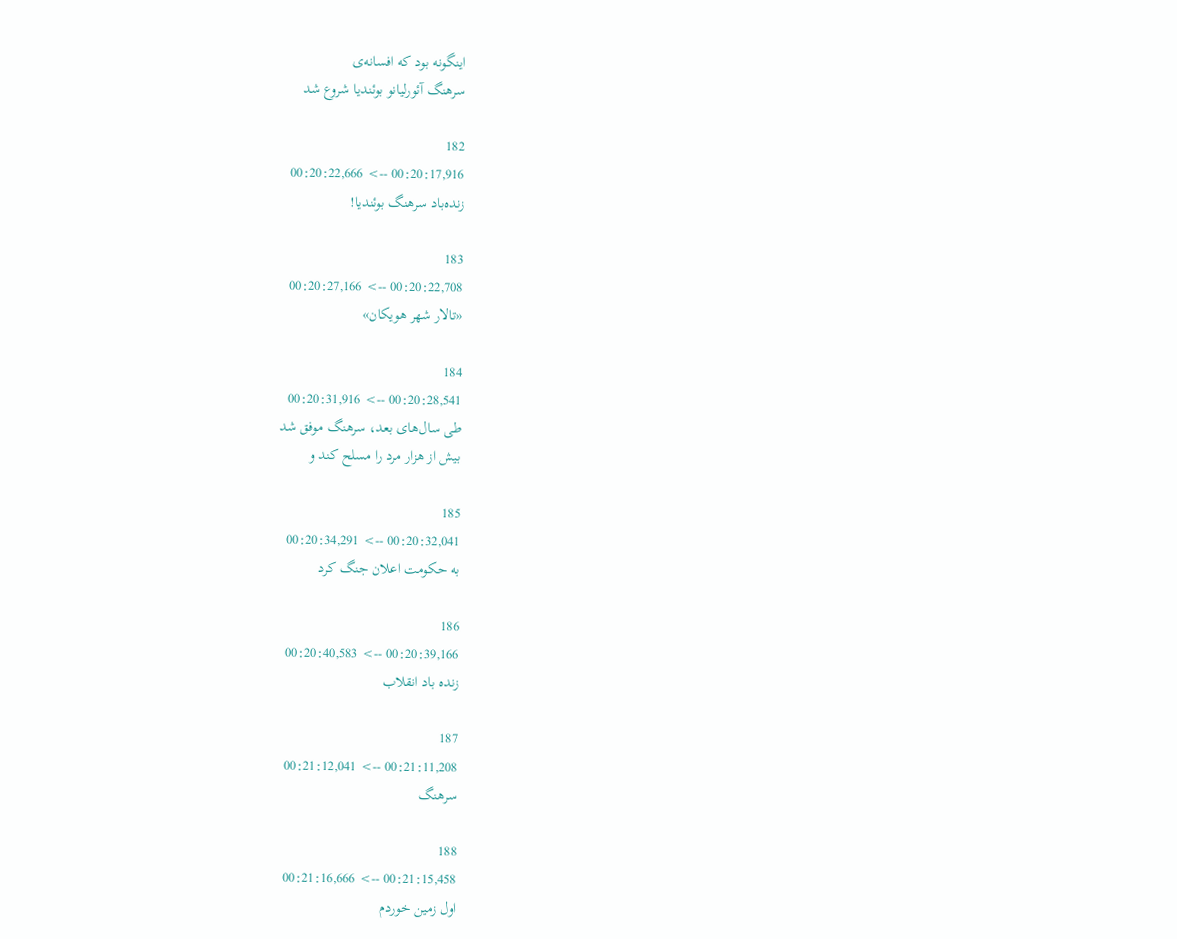اینگونه بود که افسانه‌ی
سرهنگ آئورلیانو بوئندیا شروع شد

182
00:20:17,916 --> 00:20:22,666
زنده‌باد سرهنگ بوئندیا!

183
00:20:22,708 --> 00:20:27,166
«تالار شهر هویکان»

184
00:20:28,541 --> 00:20:31,916
طی سال‌های بعد، سرهنگ موفق شد
بیش از هزار مرد را مسلح کند و

185
00:20:32,041 --> 00:20:34,291
به حکومت اعلان جنگ کرد

186
00:20:39,166 --> 00:20:40,583
زنده باد انقلاب

187
00:21:11,208 --> 00:21:12,041
سرهنگ

188
00:21:15,458 --> 00:21:16,666
اول زمین خوردم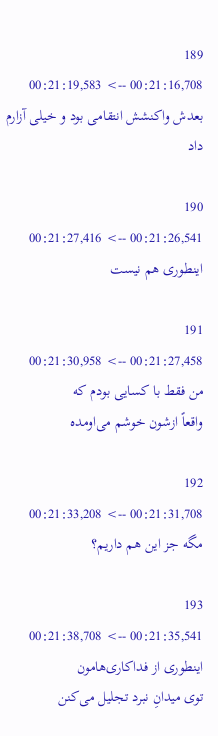189
00:21:16,708 --> 00:21:19,583
بعدش واکنشش انتقامی بود و خیلی آزارم داد

190
00:21:26,541 --> 00:21:27,416
اینطوری هم نیست

191
00:21:27,458 --> 00:21:30,958
من فقط با کسایی بودم که
واقعاً ازشون خوشم می‌اومده

192
00:21:31,708 --> 00:21:33,208
مگه جز این هم داریم؟

193
00:21:35,541 --> 00:21:38,708
اینطوری از فداکاری‌هامون
توی میدانِ نبرد تجلیل می‌کنن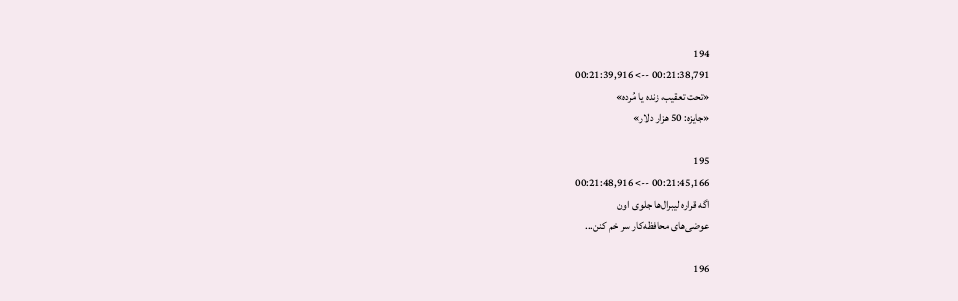194
00:21:38,791 --> 00:21:39,916
«تحت تعقیب، زنده یا مُرده»
«جایزه: 50 هزار دلار»

195
00:21:45,166 --> 00:21:48,916
اگه قراره لیبرال‌ها جلوی اون
عوضی‌های محافظه‌کار سر خم کنن...

196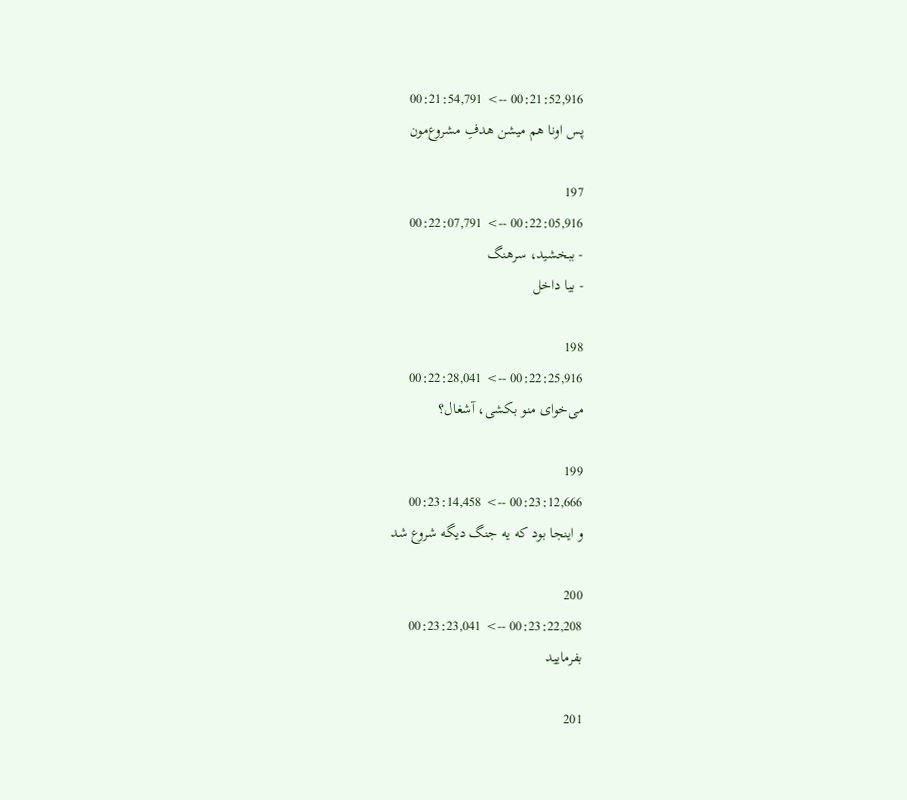00:21:52,916 --> 00:21:54,791
پس اونا هم میشن هدفِ مشروع‌مون

197
00:22:05,916 --> 00:22:07,791
- ببخشید، سرهنگ
- بیا داخل

198
00:22:25,916 --> 00:22:28,041
می‌خوای منو بکشی، آشغال؟

199
00:23:12,666 --> 00:23:14,458
و اینجا بود که یه جنگ دیگه شروع شد

200
00:23:22,208 --> 00:23:23,041
بفرمایید

201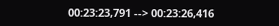00:23:23,791 --> 00:23:26,416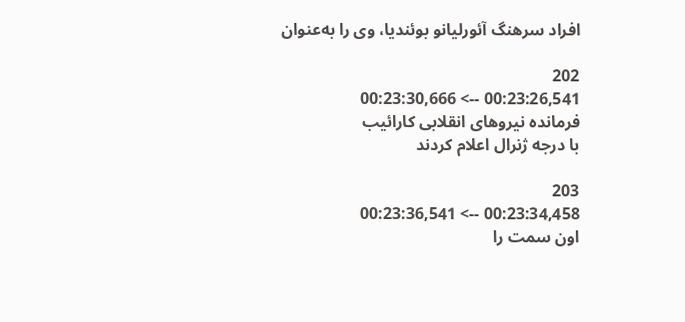افراد سرهنگ آئورلیانو بوئندیا، وی را به‌عنوان

202
00:23:26,541 --> 00:23:30,666
فرمانده نیروهای انقلابی کارائیب
با درجه ژنرال اعلام کردند

203
00:23:34,458 --> 00:23:36,541
اون سمت را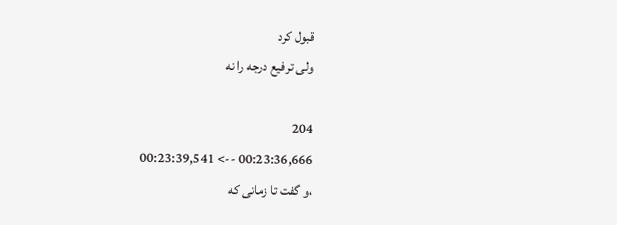قبول کرد
ولی ترفیع درجه را نه

204
00:23:36,666 --> 00:23:39,541
،و گفت تا زمانی که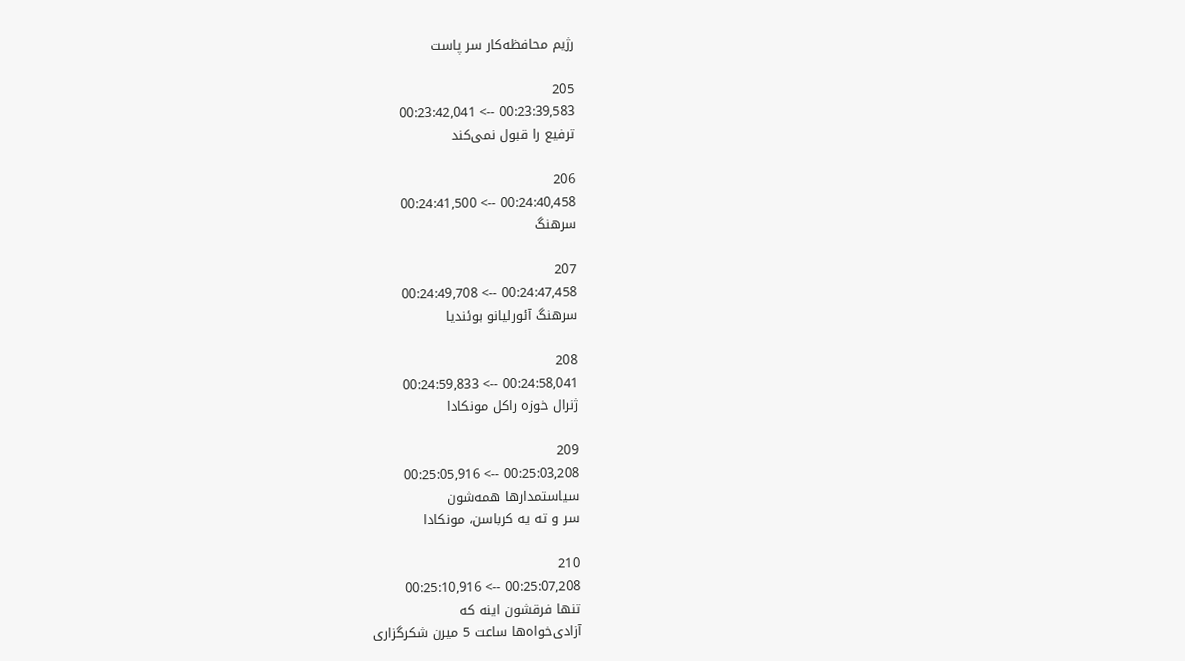رژیم محافظه‌کار سر پاست

205
00:23:39,583 --> 00:23:42,041
ترفیع را قبول نمی‌کند

206
00:24:40,458 --> 00:24:41,500
سرهنگ

207
00:24:47,458 --> 00:24:49,708
سرهنگ آئورلیانو بوئندیا

208
00:24:58,041 --> 00:24:59,833
ژنرال خوزه راکل مونکادا

209
00:25:03,208 --> 00:25:05,916
سیاستمدارها همه‌شون
سر و ته یه کرباسن، مونکادا

210
00:25:07,208 --> 00:25:10,916
تنها فرقشون اینه که
آزادی‌خواه‌ها ساعت 5 میرن شکرگزاری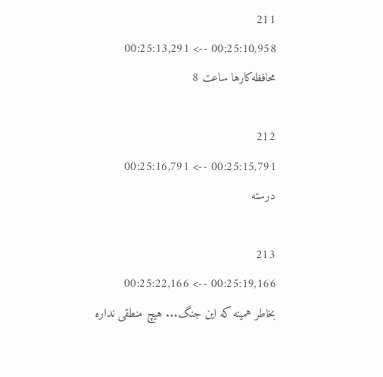211
00:25:10,958 --> 00:25:13,291
محافظه‌کارها ساعت 8

212
00:25:15,791 --> 00:25:16,791
درسته

213
00:25:19,166 --> 00:25:22,166
بخاطر همینه که این جنگ... هیچ منطقی نداره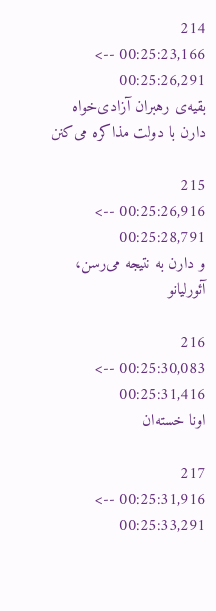214
00:25:23,166 --> 00:25:26,291
بقیه‌ی رهبران آزادی‌خواه
دارن با دولت مذاکره می‌کنن

215
00:25:26,916 --> 00:25:28,791
و دارن به نتیجه می‌رسن، آئورلیانو

216
00:25:30,083 --> 00:25:31,416
اونا خسته‌ان

217
00:25:31,916 --> 00:25:33,291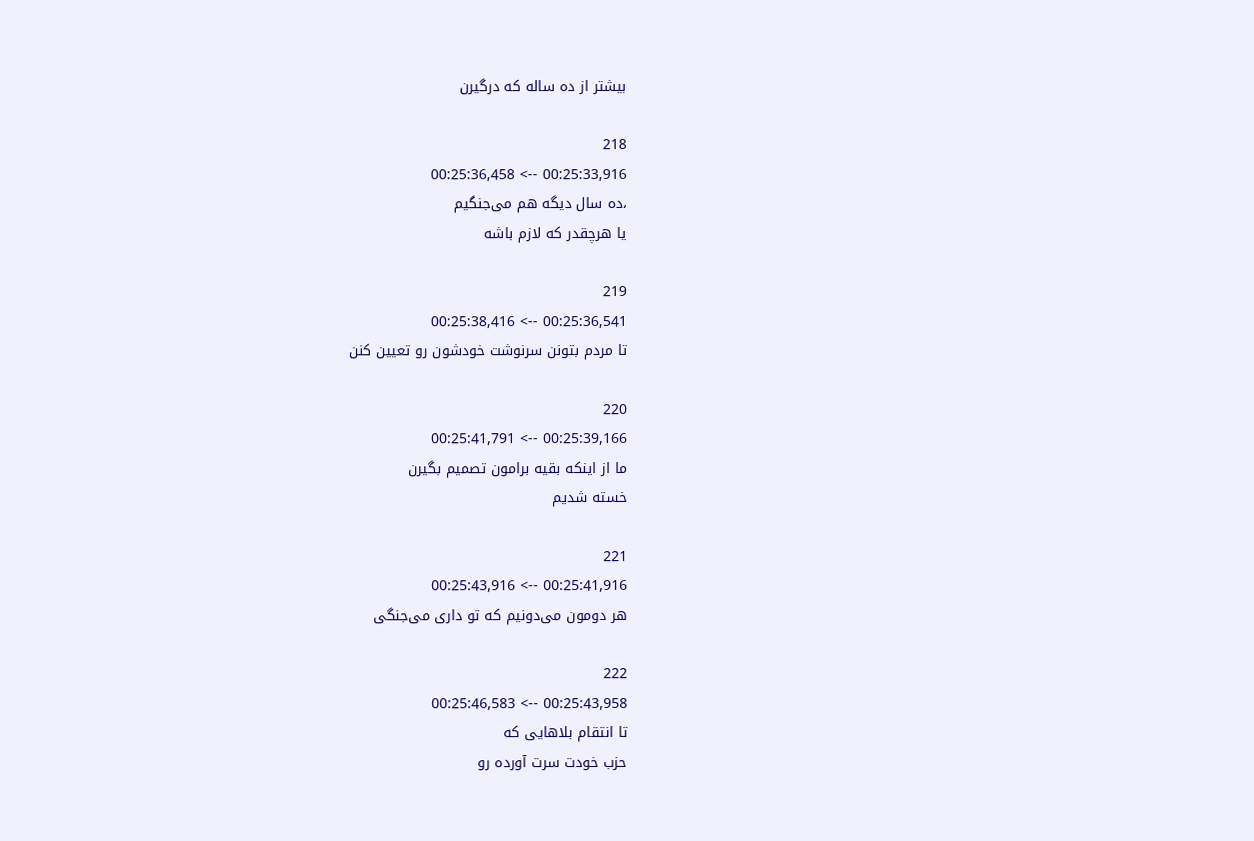بیشتر از ده ساله که درگیرن

218
00:25:33,916 --> 00:25:36,458
،ده سال دیگه هم می‌جنگیم
یا هرچقدر که لازم باشه

219
00:25:36,541 --> 00:25:38,416
تا مردم بتونن سرنوشت خودشون رو تعیین کنن

220
00:25:39,166 --> 00:25:41,791
ما از اینکه بقیه برامون تصمیم بگیرن
خسته شدیم

221
00:25:41,916 --> 00:25:43,916
هر دومون می‌دونیم که تو داری می‌جنگی

222
00:25:43,958 --> 00:25:46,583
تا انتقام بلاهایی که
حزب خودت سرت آورده رو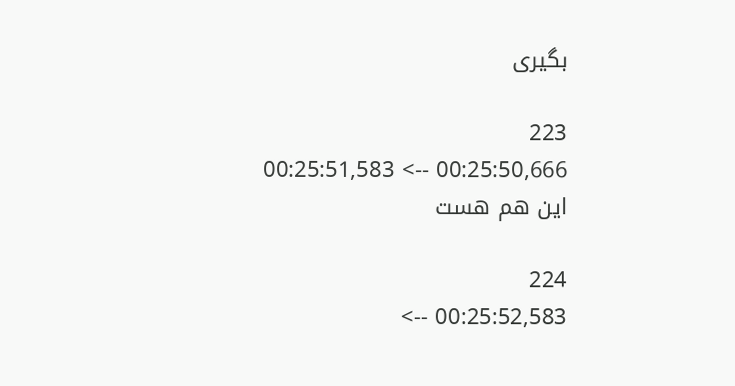بگیری

223
00:25:50,666 --> 00:25:51,583
این هم هست

224
00:25:52,583 -->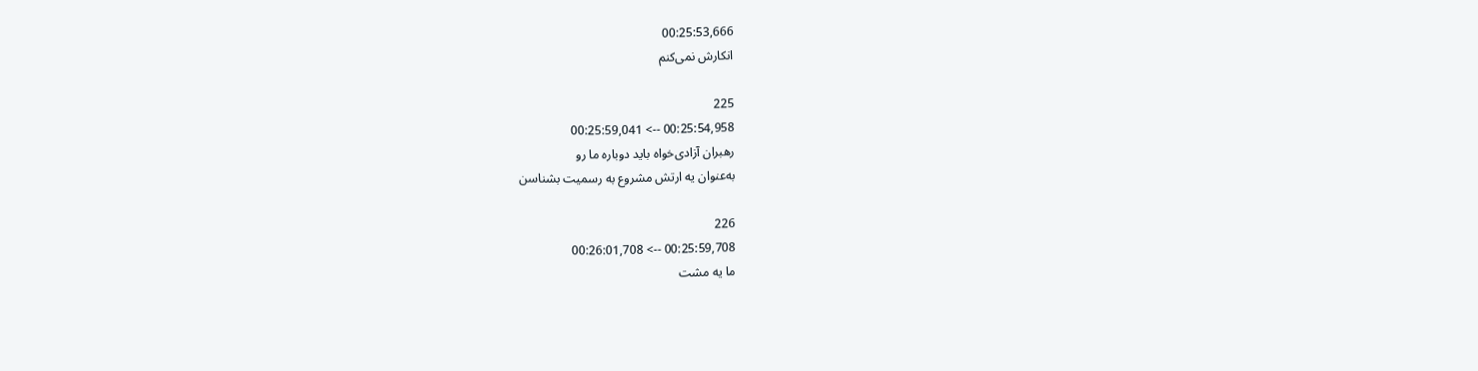00:25:53,666
انکارش نمی‌کنم

225
00:25:54,958 --> 00:25:59,041
رهبران آزادی‌خواه باید دوباره ما رو
به‌عنوان یه ارتش مشروع به رسمیت بشناسن

226
00:25:59,708 --> 00:26:01,708
ما یه مشت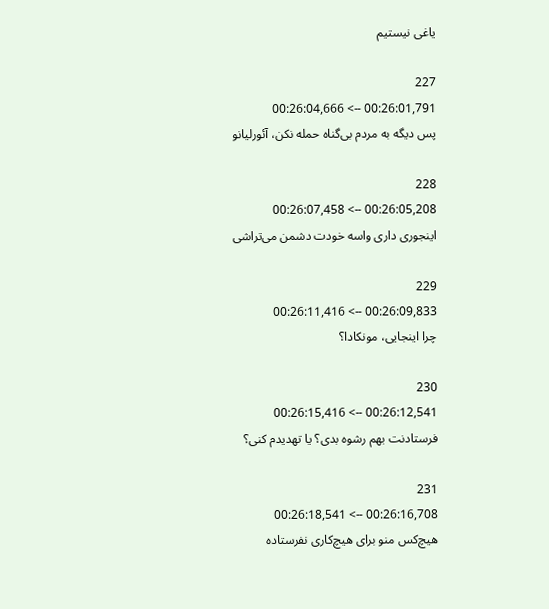یاغی نیستیم

227
00:26:01,791 --> 00:26:04,666
پس دیگه به مردم بی‌گناه حمله نکن، آئورلیانو

228
00:26:05,208 --> 00:26:07,458
اینجوری داری واسه خودت دشمن می‌تراشی

229
00:26:09,833 --> 00:26:11,416
چرا اینجایی، مونکادا؟

230
00:26:12,541 --> 00:26:15,416
فرستادنت بهم رشوه بدی؟ یا تهدیدم کنی؟

231
00:26:16,708 --> 00:26:18,541
هیچ‌کس منو برای هیچ‌کاری نفرستاده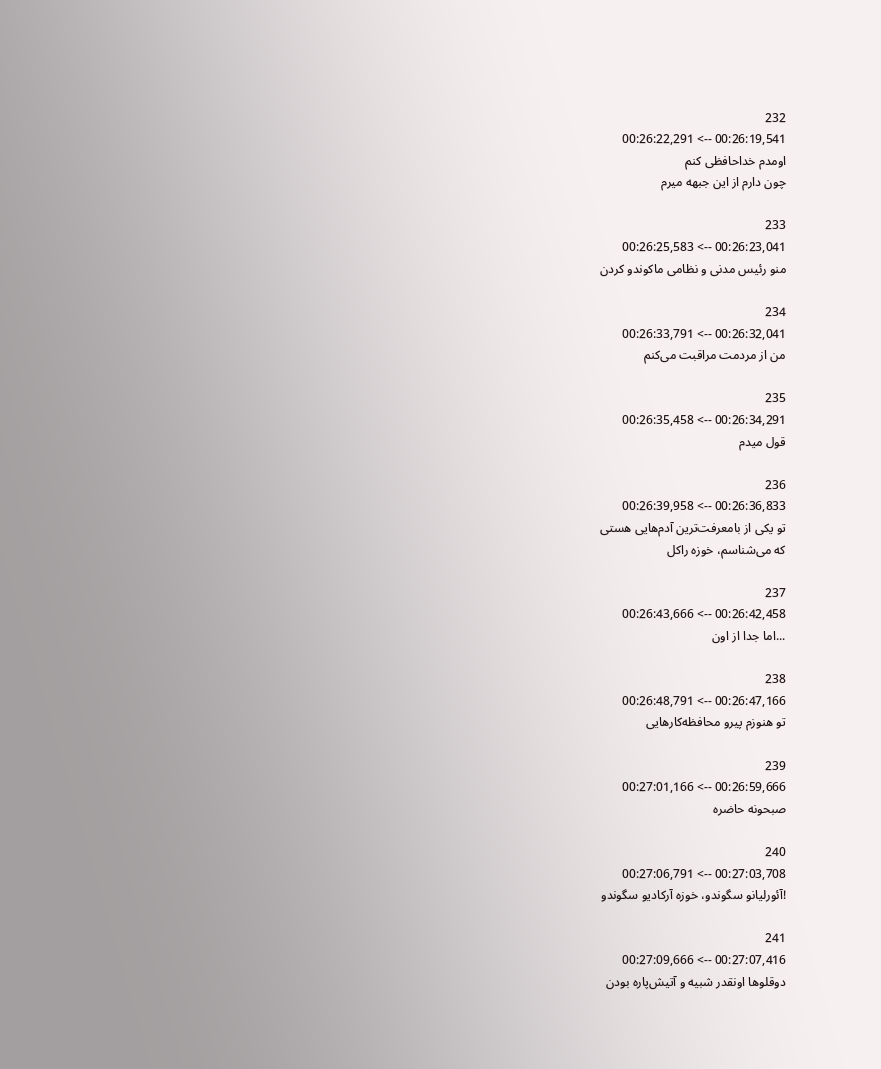232
00:26:19,541 --> 00:26:22,291
اومدم خداحافظی کنم
چون دارم از این جبهه میرم

233
00:26:23,041 --> 00:26:25,583
منو رئیس مدنی و نظامی ماکوندو کردن

234
00:26:32,041 --> 00:26:33,791
من از مردمت مراقبت می‌کنم

235
00:26:34,291 --> 00:26:35,458
قول میدم

236
00:26:36,833 --> 00:26:39,958
تو یکی از بامعرفت‌ترین آدم‌هایی هستی
که می‌شناسم، خوزه راکل

237
00:26:42,458 --> 00:26:43,666
...اما جدا از اون

238
00:26:47,166 --> 00:26:48,791
تو هنوزم پیرو محافظه‌کار‌هایی

239
00:26:59,666 --> 00:27:01,166
صبحونه حاضره

240
00:27:03,708 --> 00:27:06,791
!آئورلیانو سگوندو، خوزه آرکادیو سگوندو

241
00:27:07,416 --> 00:27:09,666
دوقلوها اونقدر شبیه و آتیش‌پاره بودن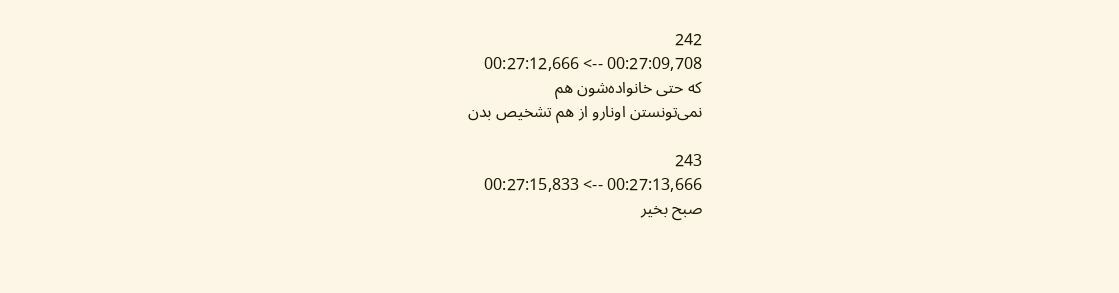242
00:27:09,708 --> 00:27:12,666
که حتی خانواده‌شون هم
نمی‌تونستن اونارو از هم تشخیص بدن

243
00:27:13,666 --> 00:27:15,833
صبح بخیر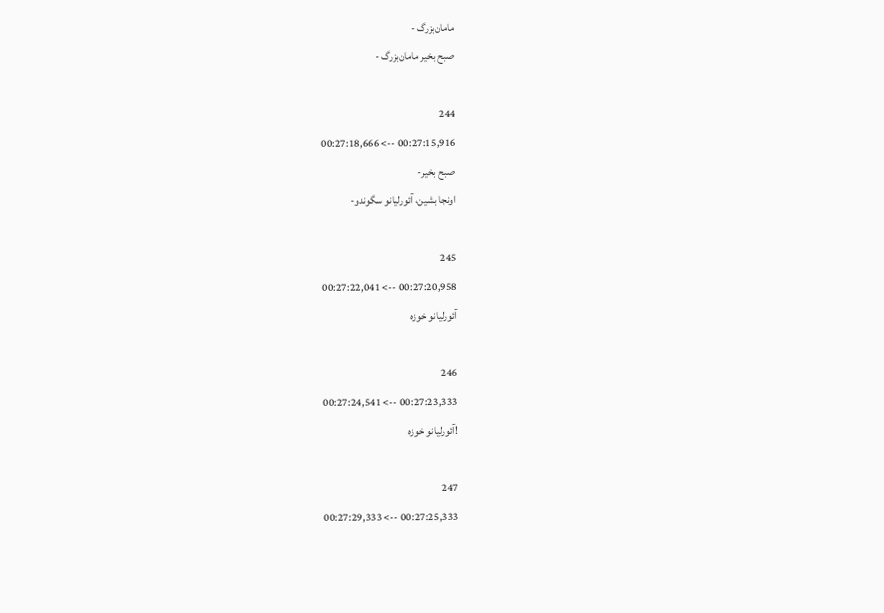مامان‌بزرگ -
صبح بخیر مامان‌بزرگ -

244
00:27:15,916 --> 00:27:18,666
صبح بخیر-
اونجا بشین، آئورلیانو سگوندو-

245
00:27:20,958 --> 00:27:22,041
آئورلیانو خوزه

246
00:27:23,333 --> 00:27:24,541
!آئورلیانو خوزه

247
00:27:25,333 --> 00:27:29,333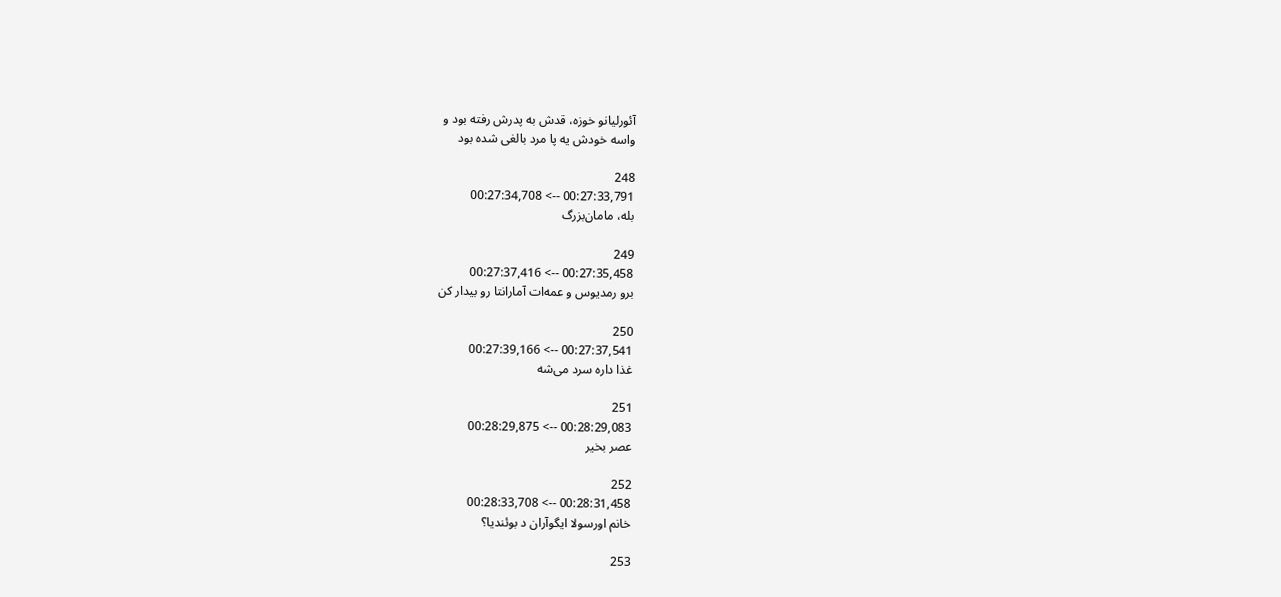آئورلیانو خوزه، قدش به پدرش رفته بود و
واسه خودش یه پا مرد بالغی شده بود

248
00:27:33,791 --> 00:27:34,708
بله، مامان‌بزرگ

249
00:27:35,458 --> 00:27:37,416
برو رمدیوس و عمه‌ات آمارانتا رو بیدار کن

250
00:27:37,541 --> 00:27:39,166
غذا داره سرد می‌شه

251
00:28:29,083 --> 00:28:29,875
عصر بخیر

252
00:28:31,458 --> 00:28:33,708
خانم اورسولا ایگوآران د بوئندیا؟

253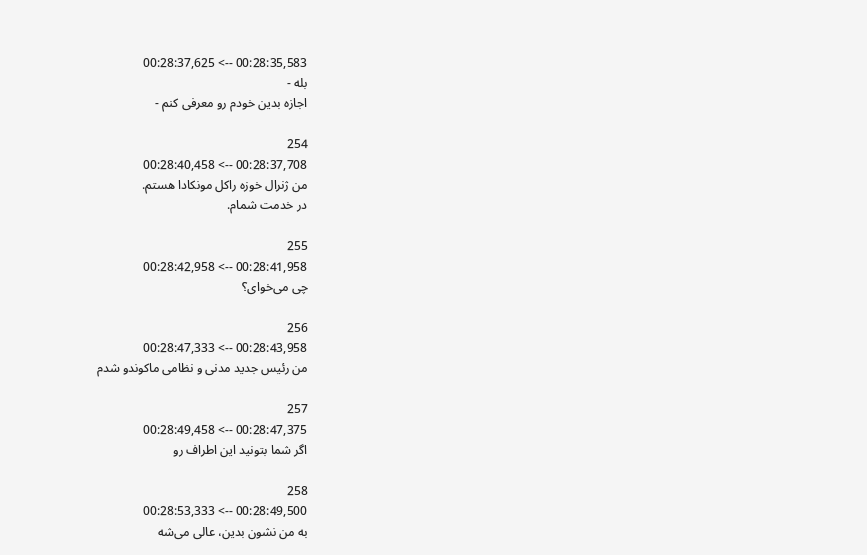00:28:35,583 --> 00:28:37,625
بله -
اجازه بدین خودم رو معرفی کنم -

254
00:28:37,708 --> 00:28:40,458
من ژنرال خوزه راکل مونکادا هستم.
در خدمت شمام.

255
00:28:41,958 --> 00:28:42,958
چی می‌خوای؟

256
00:28:43,958 --> 00:28:47,333
من رئیس جدید مدنی و نظامی ماکوندو شدم

257
00:28:47,375 --> 00:28:49,458
اگر شما بتونید این اطراف رو

258
00:28:49,500 --> 00:28:53,333
به من نشون بدین، عالی می‌شه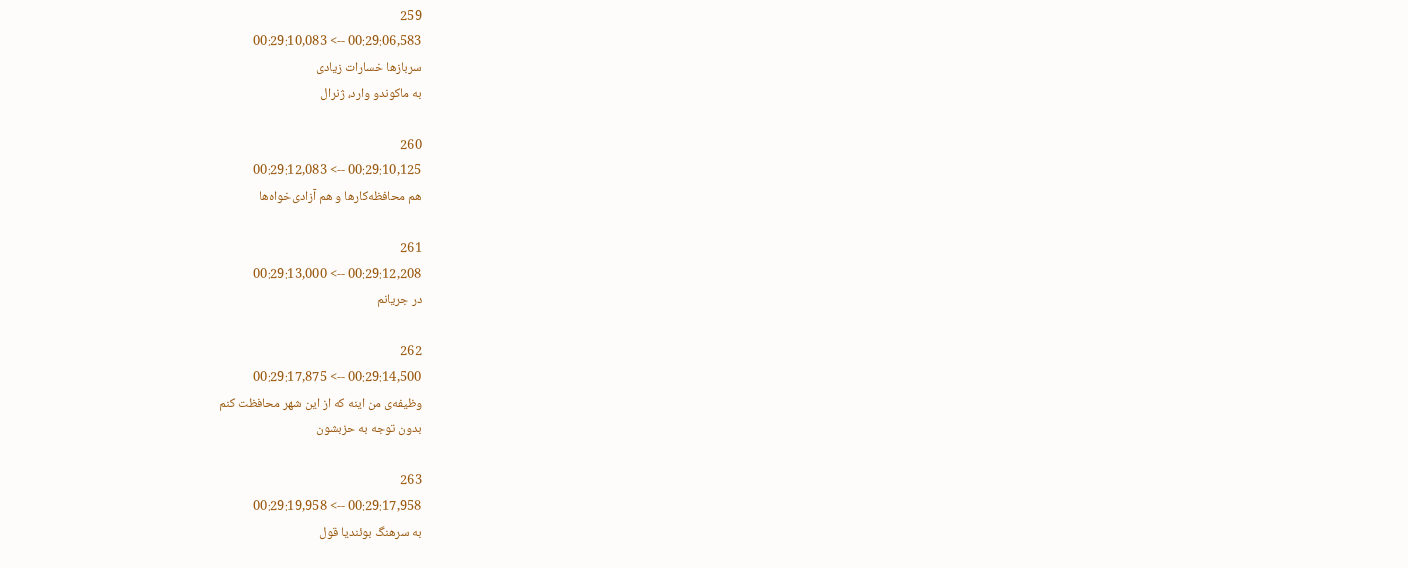259
00:29:06,583 --> 00:29:10,083
سربازها خسارات زیادی
به ماکوندو وارد، ژنرال

260
00:29:10,125 --> 00:29:12,083
هم محافظه‌کارها و هم آزادی‌خواه‌ها

261
00:29:12,208 --> 00:29:13,000
در جریانم

262
00:29:14,500 --> 00:29:17,875
وظیفه‌ی من اینه که از این شهر محافظت کنم
بدون توجه به حزبشون

263
00:29:17,958 --> 00:29:19,958
به سرهنگ بوئندیا قول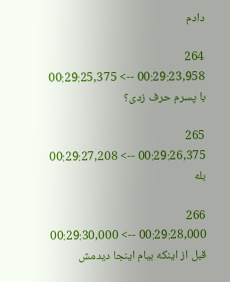دادم

264
00:29:23,958 --> 00:29:25,375
با پسرم حرف زدی؟

265
00:29:26,375 --> 00:29:27,208
بله

266
00:29:28,000 --> 00:29:30,000
قبل از اینکه بیام اینجا دیدمش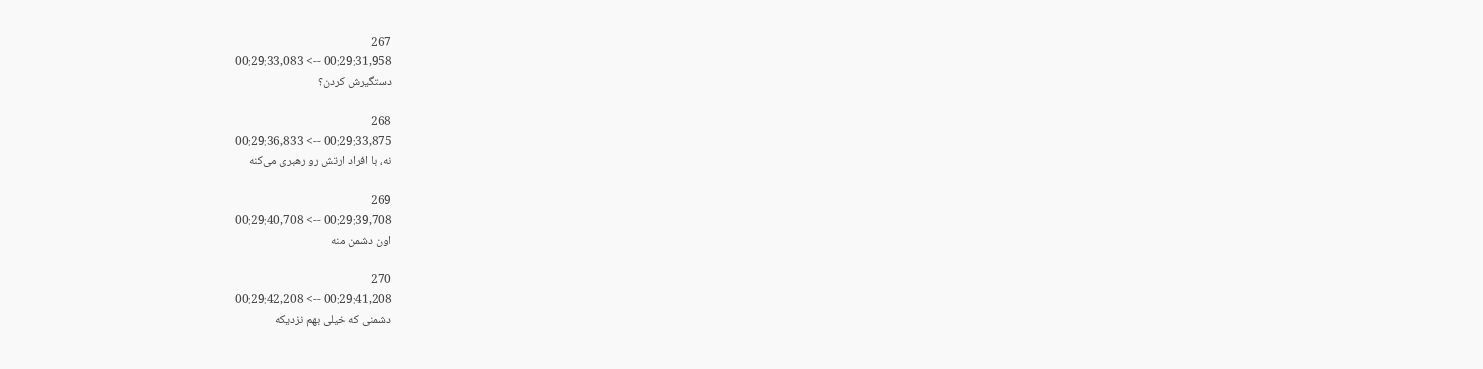267
00:29:31,958 --> 00:29:33,083
دستگیرش کردن؟

268
00:29:33,875 --> 00:29:36,833
نه، با افراد ارتش رو رهبری می‌کنه

269
00:29:39,708 --> 00:29:40,708
اون دشمن منه

270
00:29:41,208 --> 00:29:42,208
دشمنی که خیلی بهم نزدیکه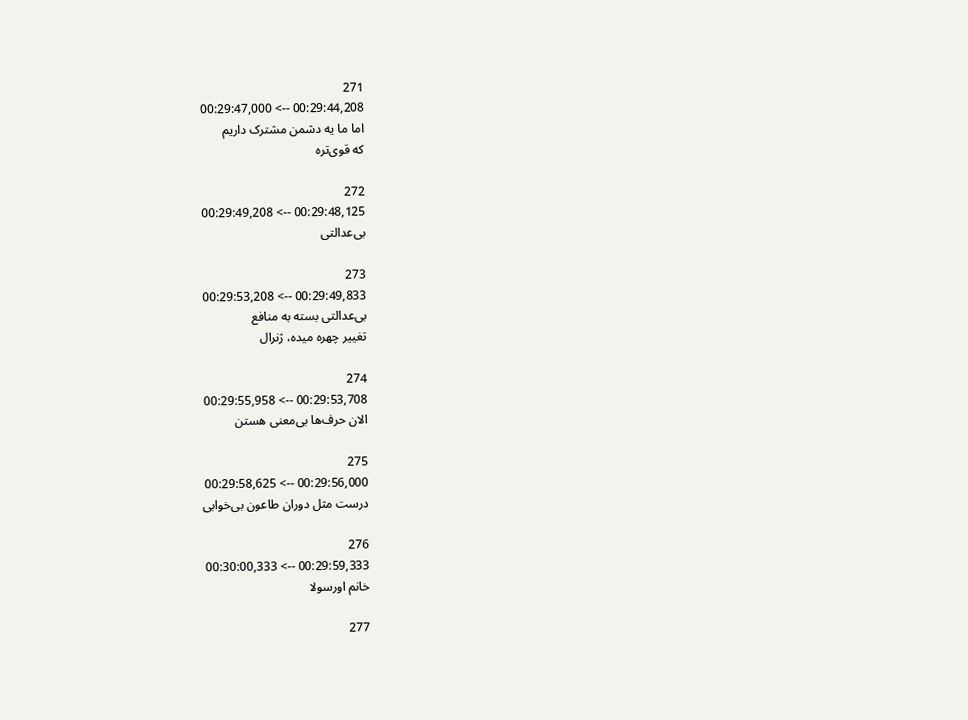271
00:29:44,208 --> 00:29:47,000
اما ما یه دشمن مشترک داریم
که قوی‌تره

272
00:29:48,125 --> 00:29:49,208
بی‌عدالتی

273
00:29:49,833 --> 00:29:53,208
بی‌عدالتی بسته به منافع
تغییر چهره میده، ژنرال

274
00:29:53,708 --> 00:29:55,958
الان حرف‌ها بی‌معنی هستن

275
00:29:56,000 --> 00:29:58,625
درست مثل دوران طاعون بی‌خوابی

276
00:29:59,333 --> 00:30:00,333
خانم اورسولا

277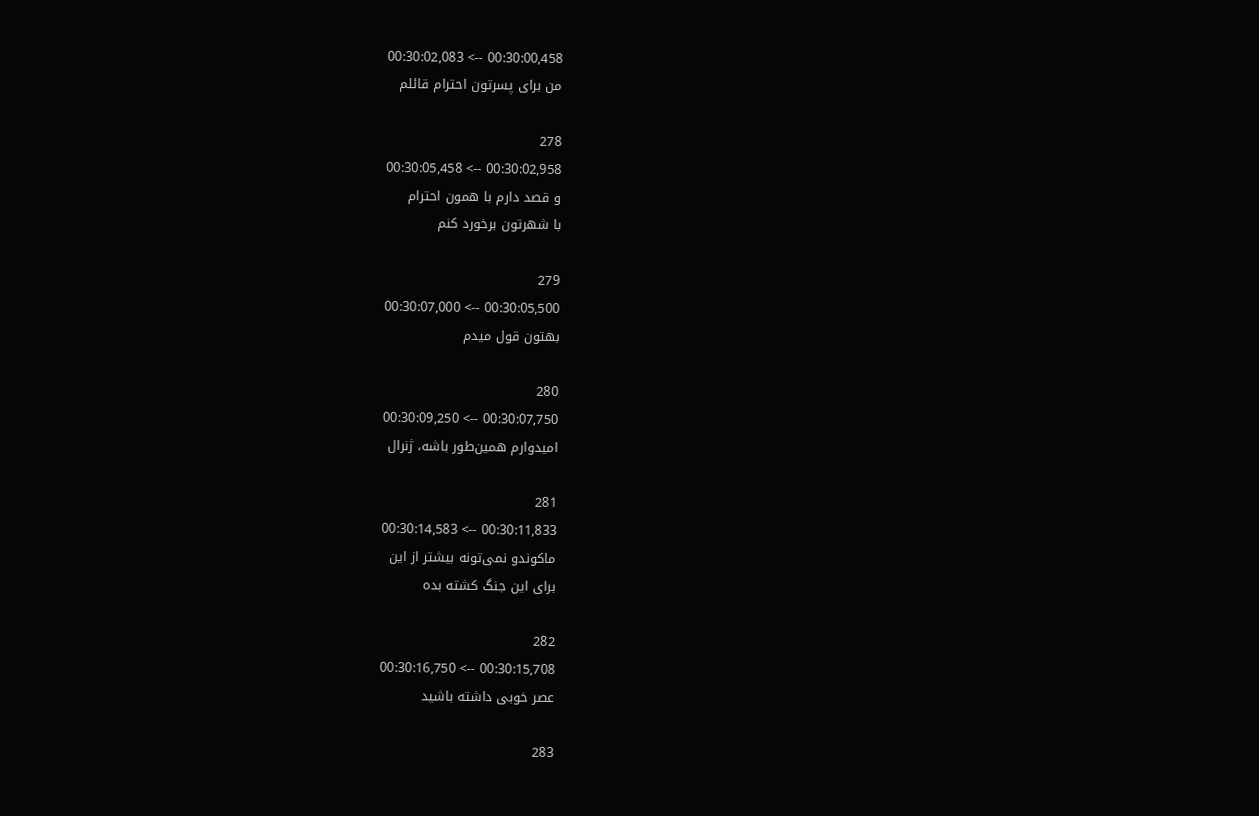00:30:00,458 --> 00:30:02,083
من برای پسرتون احترام قائلم

278
00:30:02,958 --> 00:30:05,458
و قصد دارم با همون احترام
با شهرتون برخورد کنم

279
00:30:05,500 --> 00:30:07,000
بهتون قول میدم

280
00:30:07,750 --> 00:30:09,250
امیدوارم همین‌طور باشه، ژنرال

281
00:30:11,833 --> 00:30:14,583
ماکوندو نمی‌تونه بیشتر از این
برای این جنگ کشته بده

282
00:30:15,708 --> 00:30:16,750
عصر خوبی داشته باشید

283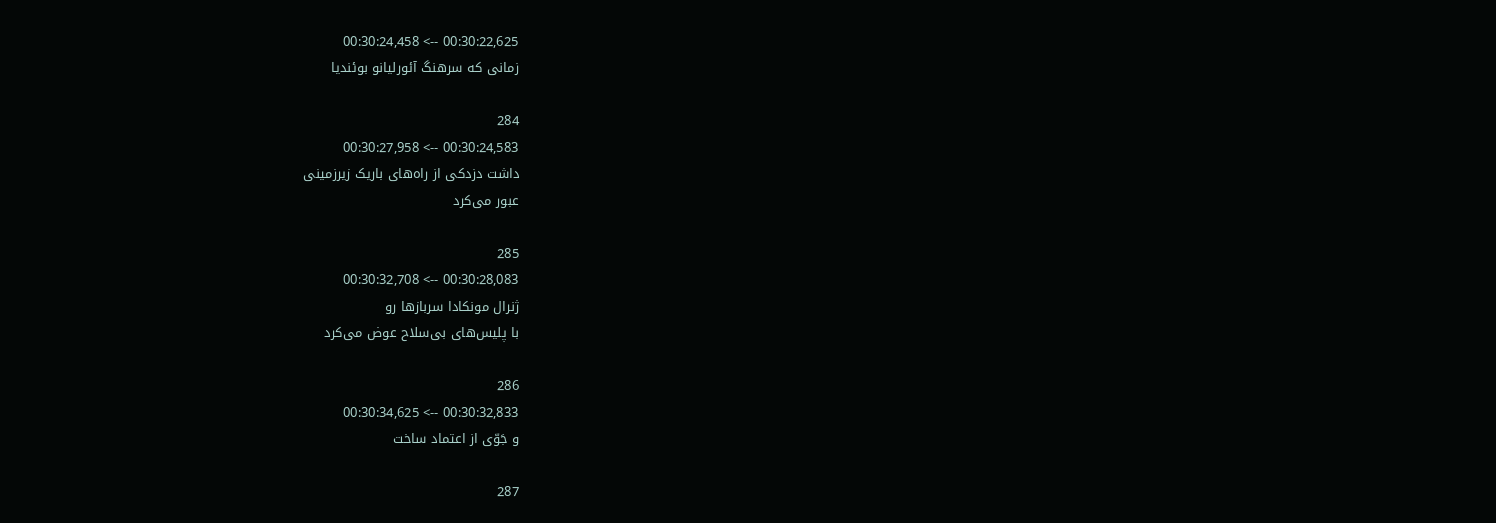00:30:22,625 --> 00:30:24,458
زمانی که سرهنگ آئورلیانو بوئندیا

284
00:30:24,583 --> 00:30:27,958
داشت دزدکی از راه‌های باریک زیرزمینی
عبور می‌کرد

285
00:30:28,083 --> 00:30:32,708
ژنرال مونکادا سربازها رو
با پلیس‌های بی‌سلاح عوض می‌کرد

286
00:30:32,833 --> 00:30:34,625
و جَوّی از اعتماد ساخت

287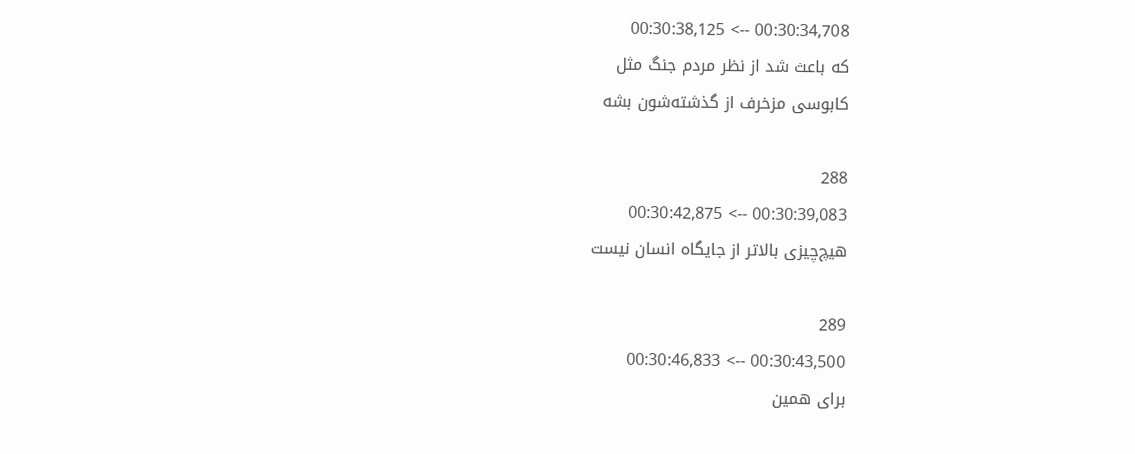00:30:34,708 --> 00:30:38,125
که باعث شد از نظر مردم جنگ مثل
کابوسی مزخرف از گذشته‌شون بشه

288
00:30:39,083 --> 00:30:42,875
هیچ‌چیزی بالاتر از جایگاه انسان نیست

289
00:30:43,500 --> 00:30:46,833
برای همین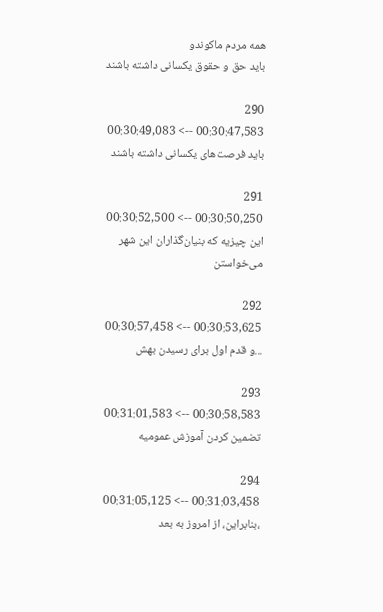همه مردم ماکوندو
باید حق و حقوق یکسانی داشته باشند

290
00:30:47,583 --> 00:30:49,083
باید فرصت‌های یکسانی داشته باشند

291
00:30:50,250 --> 00:30:52,500
این چیزیه که بنیان‌گذاران این شهر می‌خواستن

292
00:30:53,625 --> 00:30:57,458
...و قدم اول برای رسیدن بهش

293
00:30:58,583 --> 00:31:01,583
تضمین کردن آموزش عمومیه

294
00:31:03,458 --> 00:31:05,125
،بنابراین، از امروز به بعد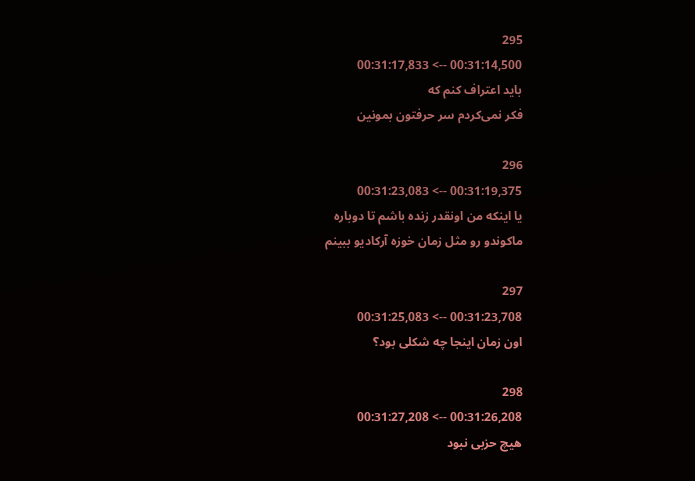295
00:31:14,500 --> 00:31:17,833
باید اعتراف کنم که
فکر نمی‌کردم سر حرفتون بمونین

296
00:31:19,375 --> 00:31:23,083
یا اینکه من اونقدر زنده باشم تا دوباره
ماکوندو رو مثل زمان خوزه آرکادیو ببینم

297
00:31:23,708 --> 00:31:25,083
اون زمان اینجا چه شکلی بود؟

298
00:31:26,208 --> 00:31:27,208
هیچ حزبی نبود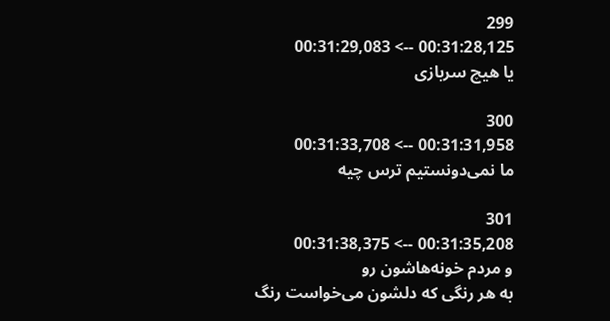299
00:31:28,125 --> 00:31:29,083
یا هیچ سربازی

300
00:31:31,958 --> 00:31:33,708
ما نمی‌دونستیم ترس چیه

301
00:31:35,208 --> 00:31:38,375
و مردم خونه‌هاشون رو
به هر رنگی که دلشون می‌خواست رنگ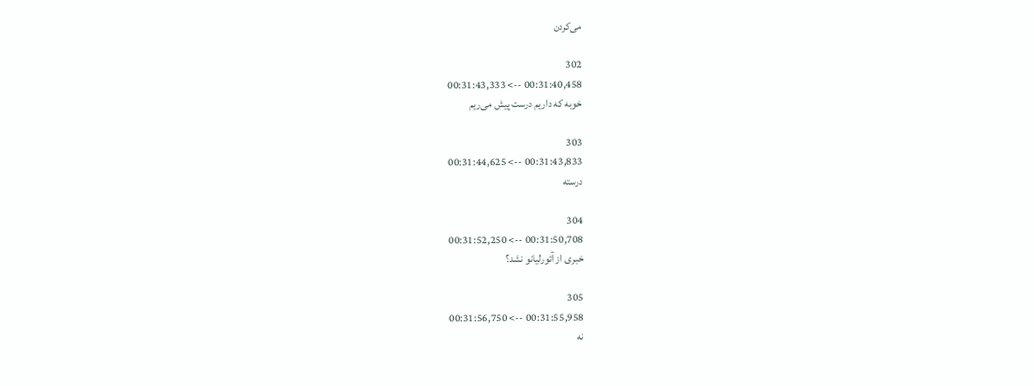می‌کردن

302
00:31:40,458 --> 00:31:43,333
خوبه که داریم درست پیش می‌ریم

303
00:31:43,833 --> 00:31:44,625
درسته

304
00:31:50,708 --> 00:31:52,250
خبری از آئورلیانو نشد؟

305
00:31:55,958 --> 00:31:56,750
نه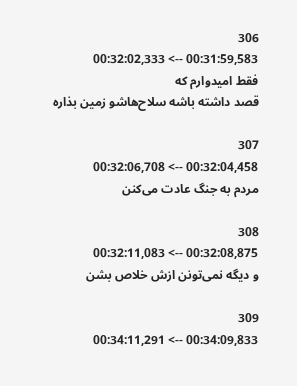306
00:31:59,583 --> 00:32:02,333
فقط امیدوارم که
قصد داشته باشه سلاح‌هاشو زمین بذاره

307
00:32:04,458 --> 00:32:06,708
مردم به جنگ عادت می‌کنن

308
00:32:08,875 --> 00:32:11,083
و دیگه نمی‌تونن ازش خلاص بشن

309
00:34:09,833 --> 00:34:11,291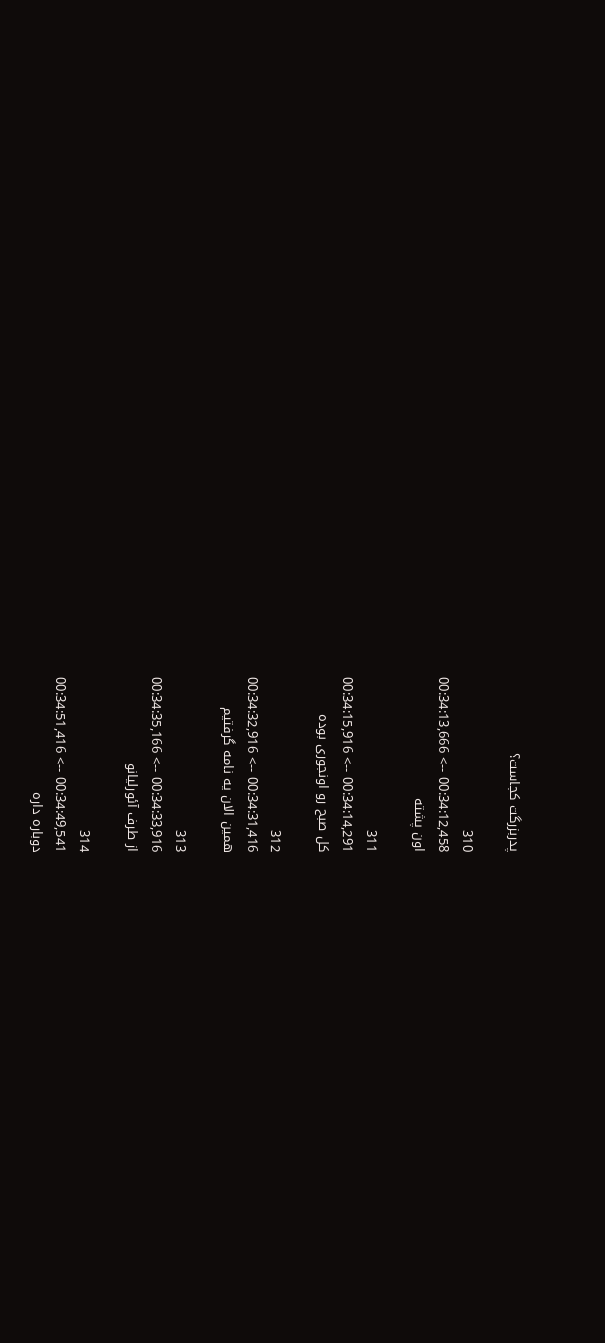پدربزرگت کجاست؟

310
00:34:12,458 --> 00:34:13,666
اون پشته

311
00:34:14,291 --> 00:34:15,916
کل صبح رو اونجوری بوده

312
00:34:31,416 --> 00:34:32,916
همین الان یه نامه گرفتیم

313
00:34:33,916 --> 00:34:35,166
از طرف آئورلیانو

314
00:34:49,541 --> 00:34:51,416
دوباره داره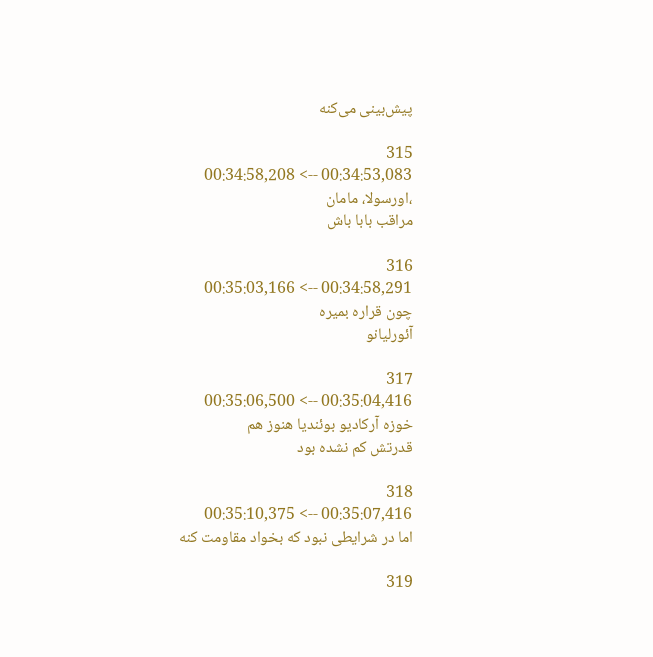پیش‌بینی می‌کنه

315
00:34:53,083 --> 00:34:58,208
،اورسولا، مامان
مراقب بابا باش

316
00:34:58,291 --> 00:35:03,166
چون قراره بمیره
آئورلیانو

317
00:35:04,416 --> 00:35:06,500
خوزه آرکادیو بوئندیا هنوز هم
قدرتش کم نشده بود

318
00:35:07,416 --> 00:35:10,375
اما در شرایطی نبود که بخواد مقاومت کنه

319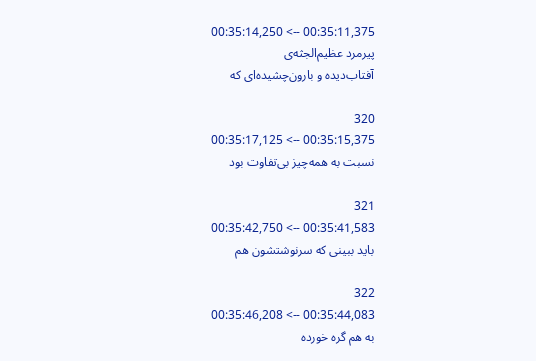00:35:11,375 --> 00:35:14,250
پیرمرد عظیم‌الجثه‌ی
آفتاب‌دیده و بارون‌چشیده‌ای که

320
00:35:15,375 --> 00:35:17,125
نسبت به همه‌چیز بی‌تفاوت بود

321
00:35:41,583 --> 00:35:42,750
باید ببینی که سرنوشتشون هم

322
00:35:44,083 --> 00:35:46,208
به هم گره خورده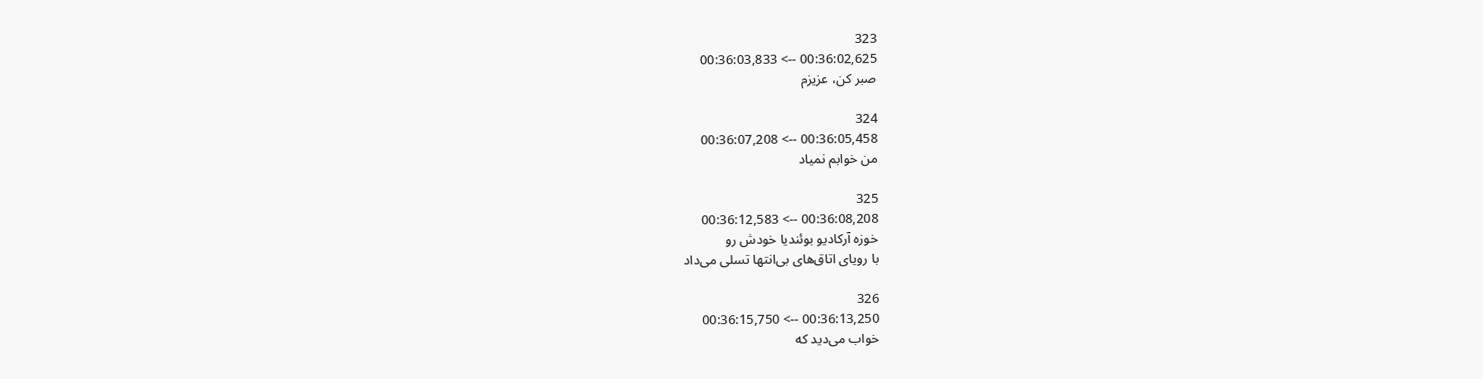323
00:36:02,625 --> 00:36:03,833
صبر کن، عزیزم

324
00:36:05,458 --> 00:36:07,208
من خوابم نمیاد

325
00:36:08,208 --> 00:36:12,583
خوزه آرکادیو بوئندیا خودش رو
با رویای اتاق‌های بی‌انتها تسلی می‌داد

326
00:36:13,250 --> 00:36:15,750
خواب می‌دید که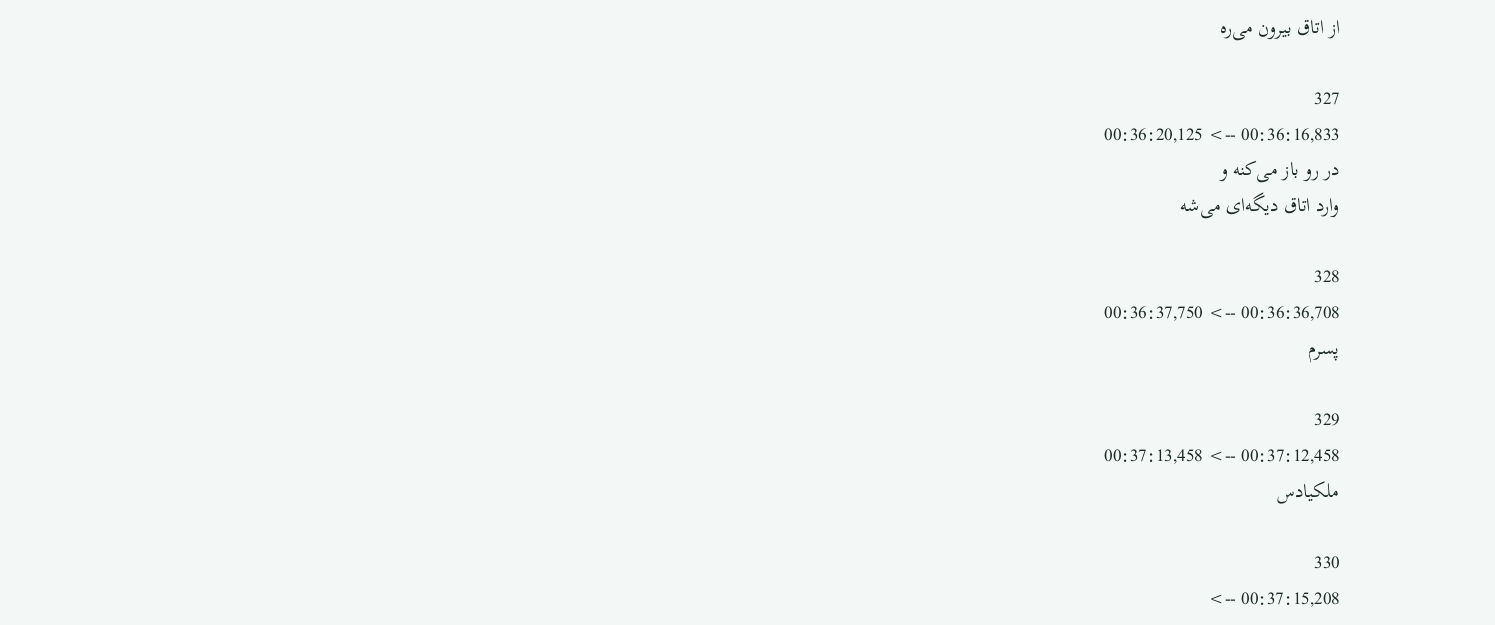از اتاق بیرون می‌ره

327
00:36:16,833 --> 00:36:20,125
در رو باز می‌کنه و
وارد اتاق دیگه‌ای می‌شه

328
00:36:36,708 --> 00:36:37,750
پسرم

329
00:37:12,458 --> 00:37:13,458
ملکیادس

330
00:37:15,208 -->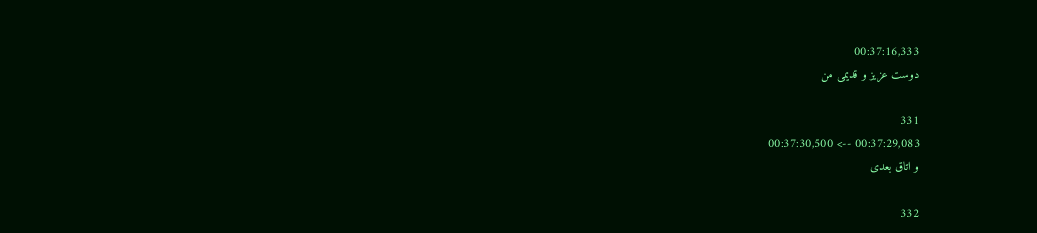00:37:16,333
دوست عزیز و قدیمی من

331
00:37:29,083 --> 00:37:30,500
و اتاق بعدی

332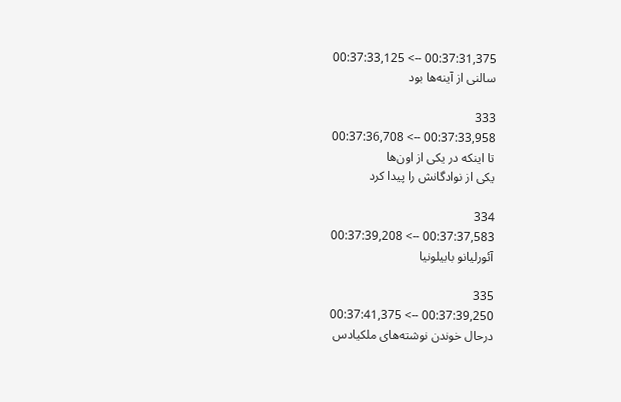00:37:31,375 --> 00:37:33,125
سالنی از آینه‌ها بود

333
00:37:33,958 --> 00:37:36,708
تا اینکه در یکی از اون‌ها
یکی از نوادگانش را پیدا کرد

334
00:37:37,583 --> 00:37:39,208
آئورلیانو بابیلونیا

335
00:37:39,250 --> 00:37:41,375
درحال خوندن نوشته‌های ملکیادس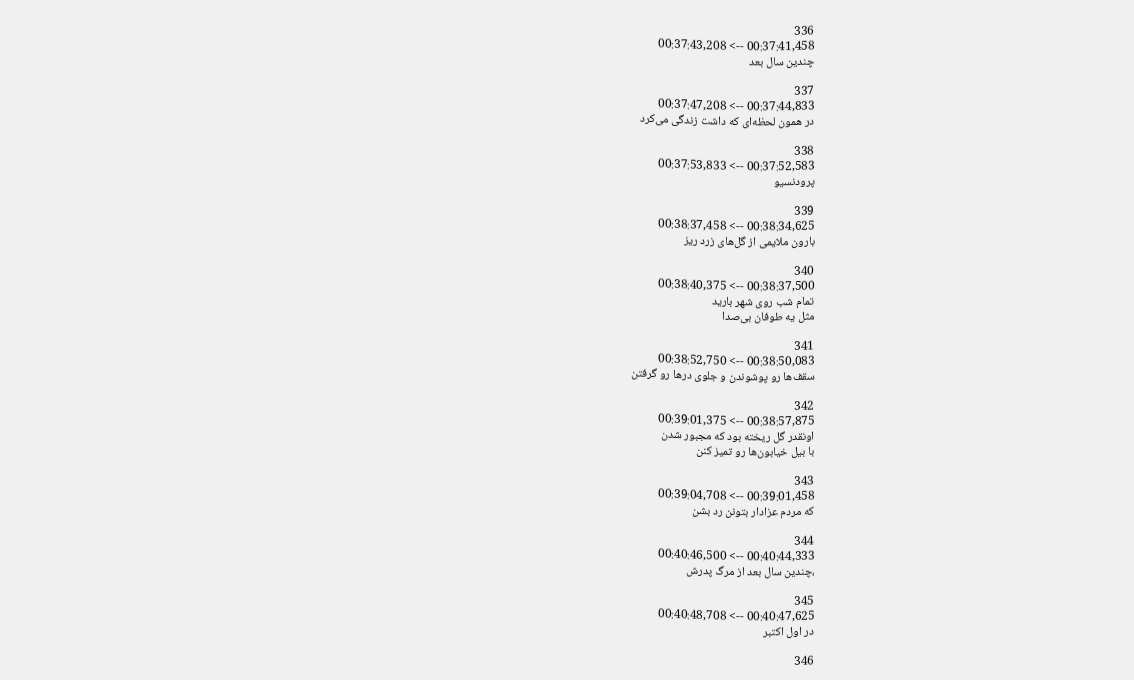336
00:37:41,458 --> 00:37:43,208
چندین سال بعد

337
00:37:44,833 --> 00:37:47,208
در همون لحظه‌ای که داشت زندگی می‌کرد

338
00:37:52,583 --> 00:37:53,833
پرودنسیو

339
00:38:34,625 --> 00:38:37,458
بارون ملایمی از گل‌های زرد ریز

340
00:38:37,500 --> 00:38:40,375
تمام شب روی شهر بارید
مثل یه طوفان بی‌صدا

341
00:38:50,083 --> 00:38:52,750
سقف‌ها رو پوشوندن و جلوی درها رو گرفتن

342
00:38:57,875 --> 00:39:01,375
اونقدر گل ریخته بود که مجبور شدن
با بیل خیابون‌ها رو تمیز کنن

343
00:39:01,458 --> 00:39:04,708
که مردم عزادار بتونن رد بشن

344
00:40:44,333 --> 00:40:46,500
،چندین سال بعد از مرگ پدرش

345
00:40:47,625 --> 00:40:48,708
در اول اکتبر

346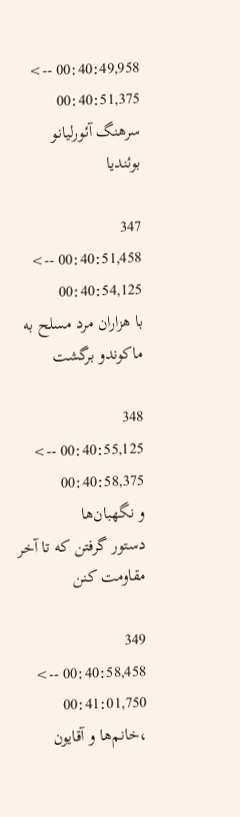00:40:49,958 --> 00:40:51,375
سرهنگ آئورلیانو بوئندیا

347
00:40:51,458 --> 00:40:54,125
با هزاران مرد مسلح به ماکوندو برگشت

348
00:40:55,125 --> 00:40:58,375
و نگهبان‌ها
دستور گرفتن که تا آخر مقاومت کنن

349
00:40:58,458 --> 00:41:01,750
،خانم‌ها و آقایون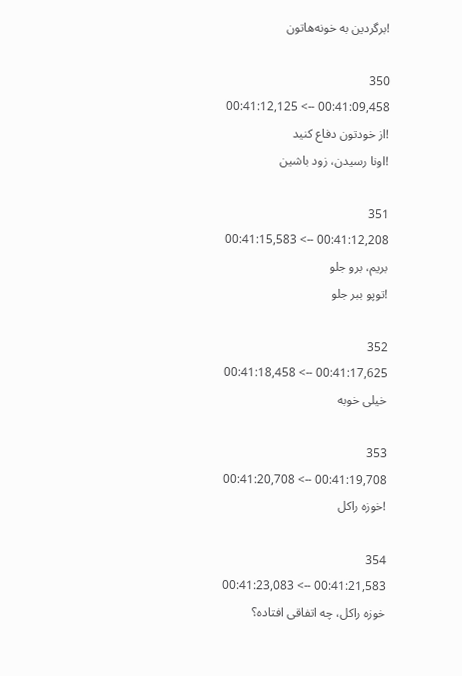!برگردین به خونه‌هاتون

350
00:41:09,458 --> 00:41:12,125
!از خودتون دفاع کنید
!اونا رسیدن، زود باشین

351
00:41:12,208 --> 00:41:15,583
بریم، برو جلو
!توپو ببر جلو

352
00:41:17,625 --> 00:41:18,458
خیلی خوبه

353
00:41:19,708 --> 00:41:20,708
!خوزه راکل

354
00:41:21,583 --> 00:41:23,083
خوزه راکل، چه اتفاقی افتاده؟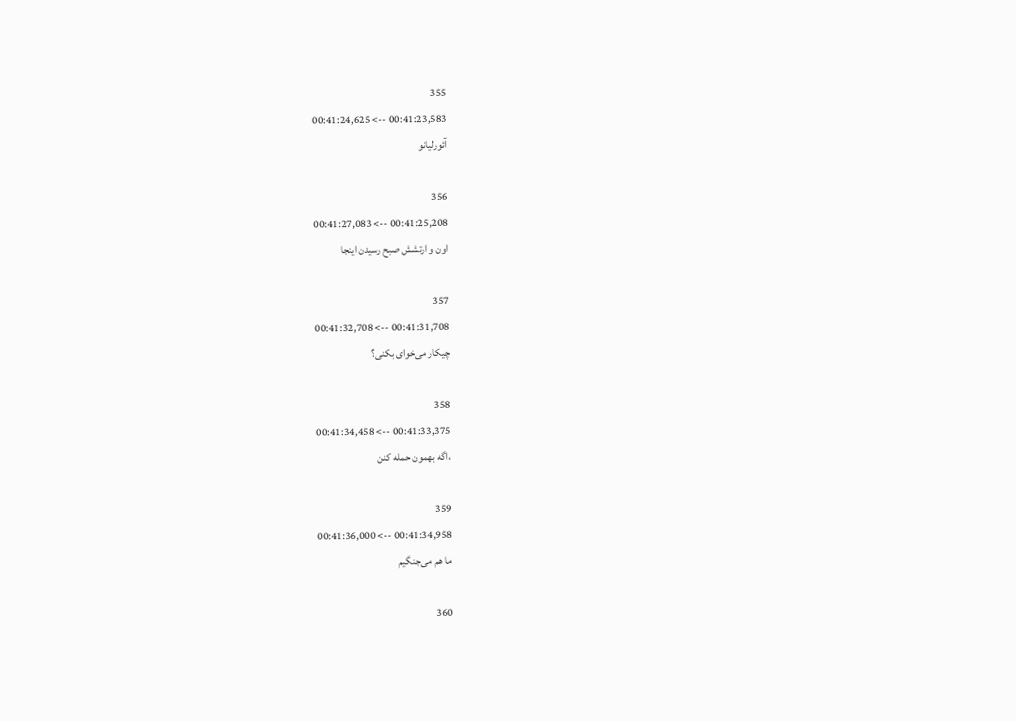355
00:41:23,583 --> 00:41:24,625
آئورلیانو

356
00:41:25,208 --> 00:41:27,083
اون و ارتشش صبح رسیدن اینجا

357
00:41:31,708 --> 00:41:32,708
چیکار می‌خوای بکنی؟

358
00:41:33,375 --> 00:41:34,458
،اگه بهمون حمله کنن‌

359
00:41:34,958 --> 00:41:36,000
ما هم می‌جنگیم

360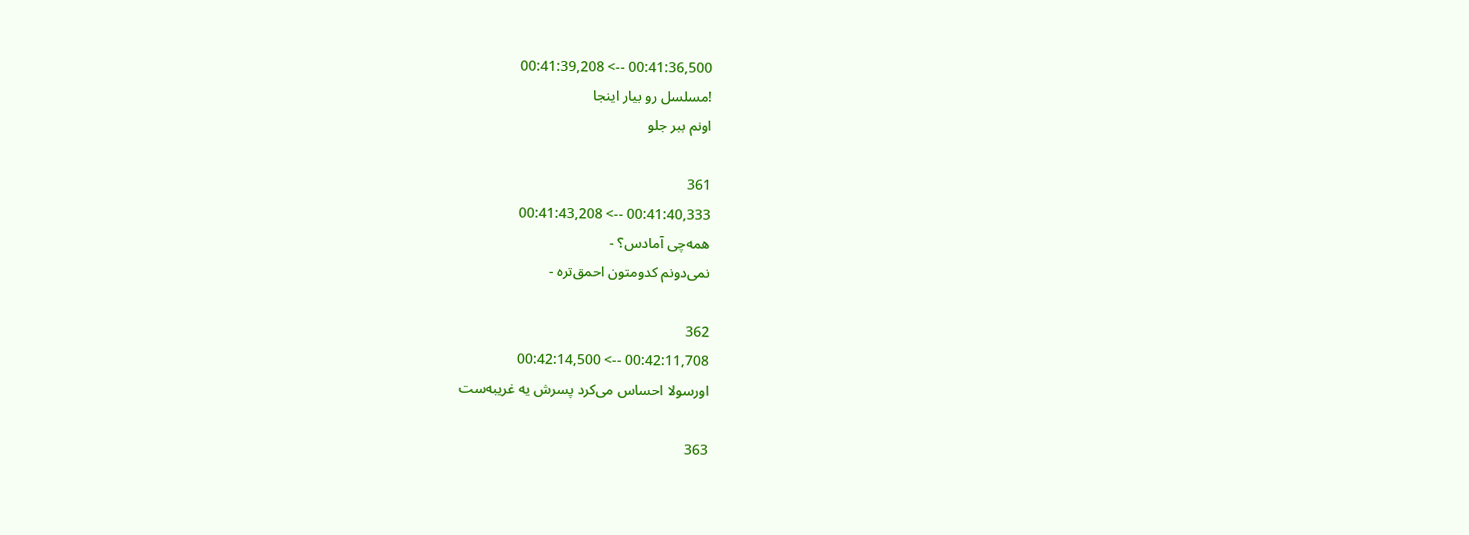00:41:36,500 --> 00:41:39,208
!مسلسل رو بیار اینجا
اونم ببر جلو

361
00:41:40,333 --> 00:41:43,208
همه‌چی آمادس؟ -
نمی‌دونم کدومتون احمق‌تره -

362
00:42:11,708 --> 00:42:14,500
اورسولا احساس می‌کرد پسرش یه غریبه‌ست

363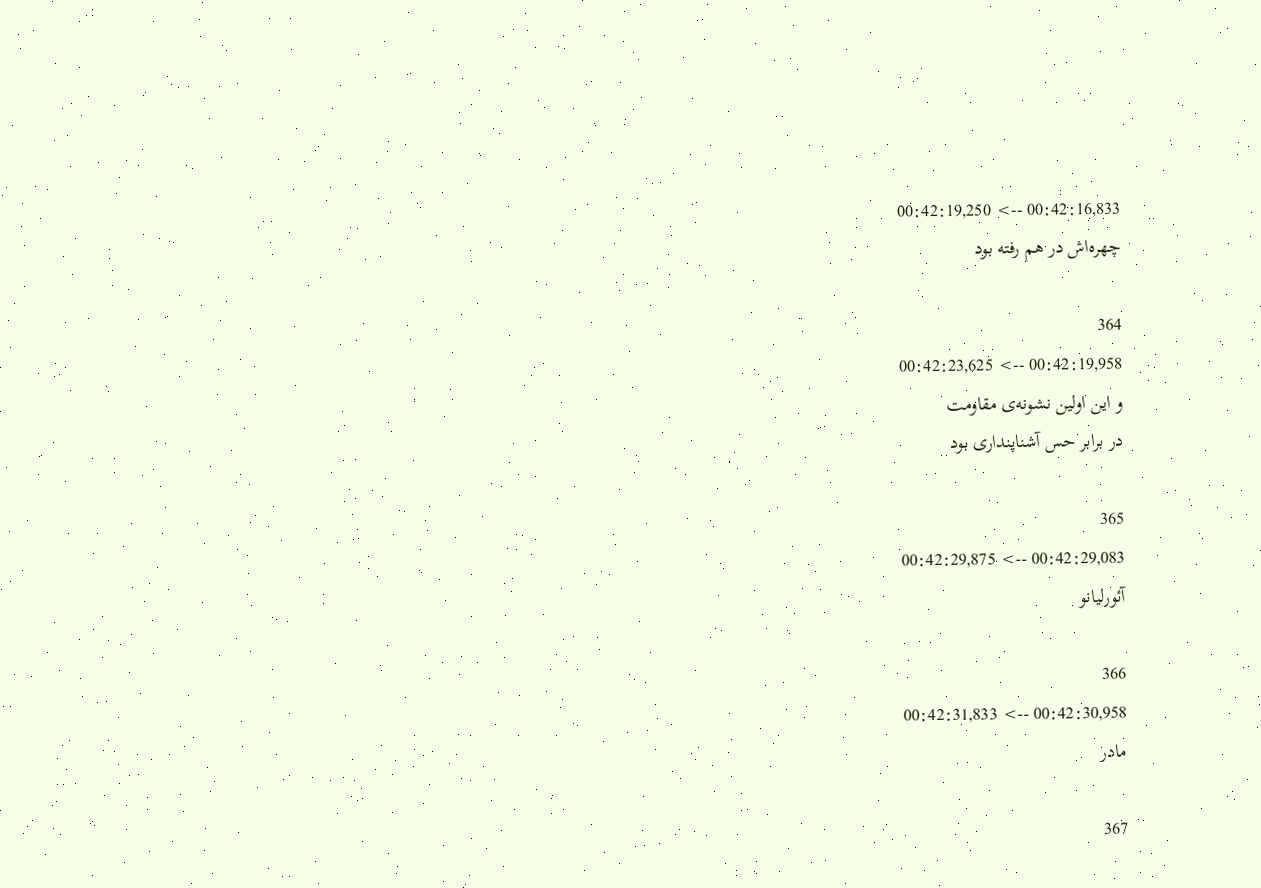00:42:16,833 --> 00:42:19,250
چهره‌اش در هم رفته بود

364
00:42:19,958 --> 00:42:23,625
و این اولین نشونه‌ی مقاومت
در برابر حس آشناپنداری بود

365
00:42:29,083 --> 00:42:29,875
آئورلیانو

366
00:42:30,958 --> 00:42:31,833
مادر

367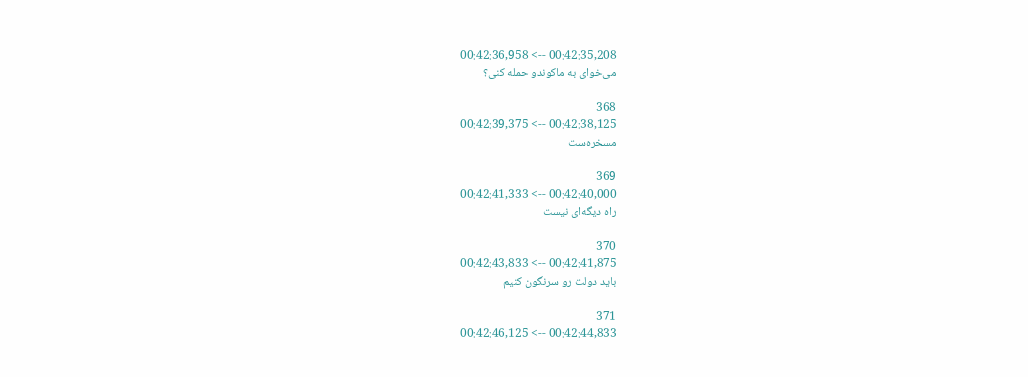00:42:35,208 --> 00:42:36,958
می‌خوای به ماکوندو حمله کنی؟

368
00:42:38,125 --> 00:42:39,375
مسخره‌ست

369
00:42:40,000 --> 00:42:41,333
راه دیگه‌ای نیست

370
00:42:41,875 --> 00:42:43,833
باید دولت رو سرنگون کنیم

371
00:42:44,833 --> 00:42:46,125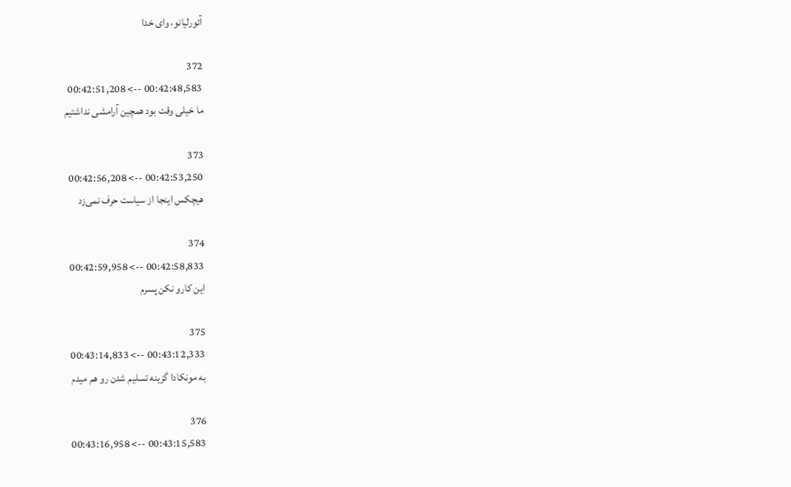آئورلیانو، وای خدا

372
00:42:48,583 --> 00:42:51,208
ما خیلی وقت بود همچین آرامشی نداشتیم

373
00:42:53,250 --> 00:42:56,208
هیچکس اینجا از سیاست حرف نمی‌زد

374
00:42:58,833 --> 00:42:59,958
این کارو نکن پسرم

375
00:43:12,333 --> 00:43:14,833
به مونکادا گزینه تسلیم شدن رو هم میدم

376
00:43:15,583 --> 00:43:16,958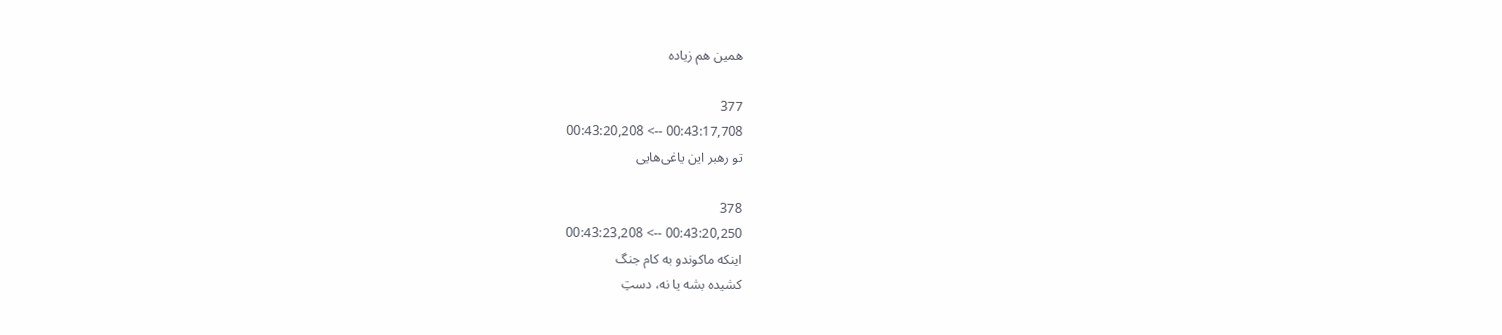همین هم زیاده

377
00:43:17,708 --> 00:43:20,208
تو رهبر این یاغی‌هایی

378
00:43:20,250 --> 00:43:23,208
اینکه ماکوندو به کام جنگ
کشیده بشه یا نه، دستِ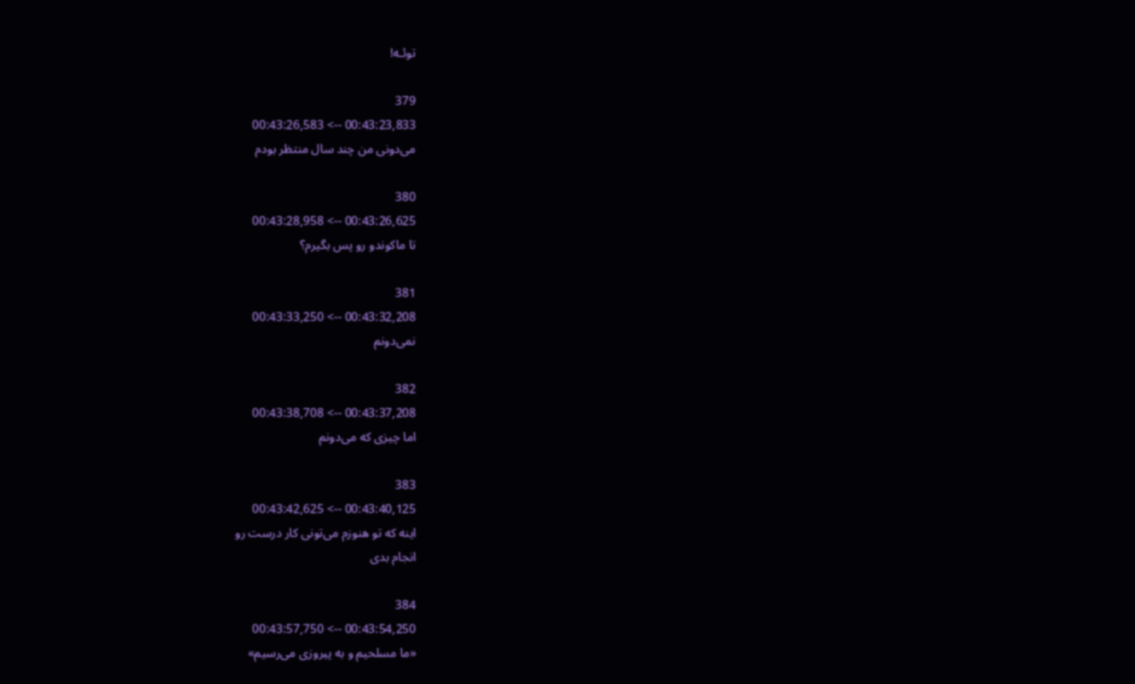توئـه!

379
00:43:23,833 --> 00:43:26,583
می‌دونی من چند سال منتظر بودم

380
00:43:26,625 --> 00:43:28,958
تا ماکوندو رو پس بگیرم؟

381
00:43:32,208 --> 00:43:33,250
نمی‌دونم

382
00:43:37,208 --> 00:43:38,708
اما چیزی که می‌دونم

383
00:43:40,125 --> 00:43:42,625
اینه که تو هنوزم می‌تونی کار درست رو
انجام بدی

384
00:43:54,250 --> 00:43:57,750
«ما مسلحیم و به پیروزی می‌رسیم»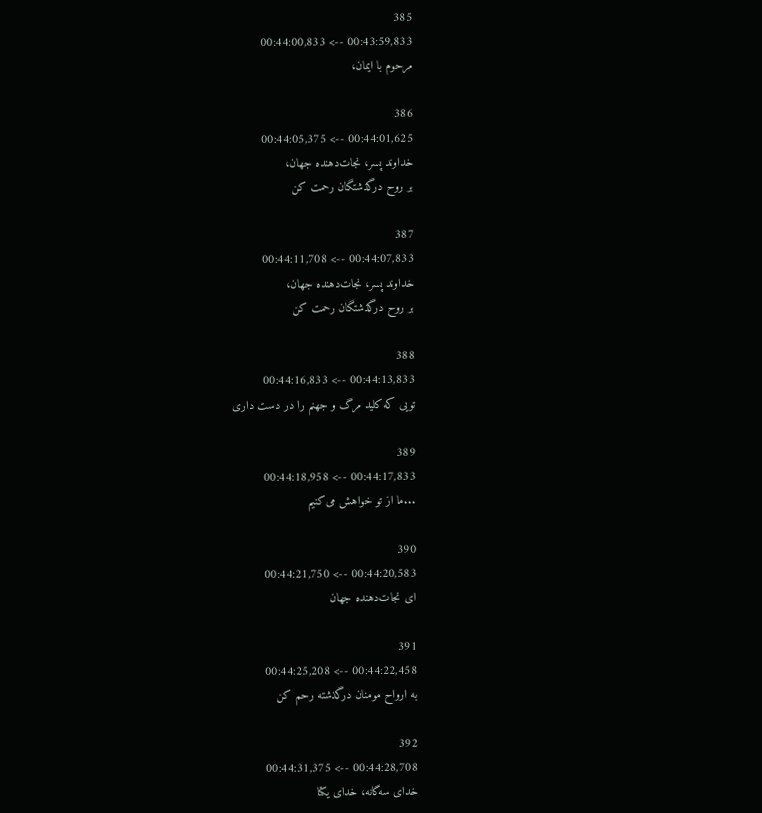385
00:43:59,833 --> 00:44:00,833
مرحوم با ایمان،

386
00:44:01,625 --> 00:44:05,375
خداوند پسر، نجات‌دهنده جهان،
بر روح درگذشتگان رحمت کن

387
00:44:07,833 --> 00:44:11,708
خداوند پسر، نجات‌دهنده جهان،
بر روح درگذشتگان رحمت کن

388
00:44:13,833 --> 00:44:16,833
تویی که کلید مرگ و جهنم را در دست داری

389
00:44:17,833 --> 00:44:18,958
...ما از تو خواهش می‌کنیم

390
00:44:20,583 --> 00:44:21,750
ای نجات‌دهنده جهان

391
00:44:22,458 --> 00:44:25,208
به ارواح مومنان درگذشته رحم کن

392
00:44:28,708 --> 00:44:31,375
خدای سه‌گانه، خدای یکتا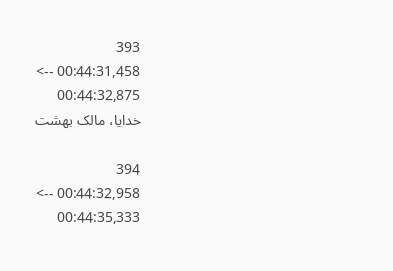393
00:44:31,458 --> 00:44:32,875
خدایا، مالک بهشت

394
00:44:32,958 --> 00:44:35,333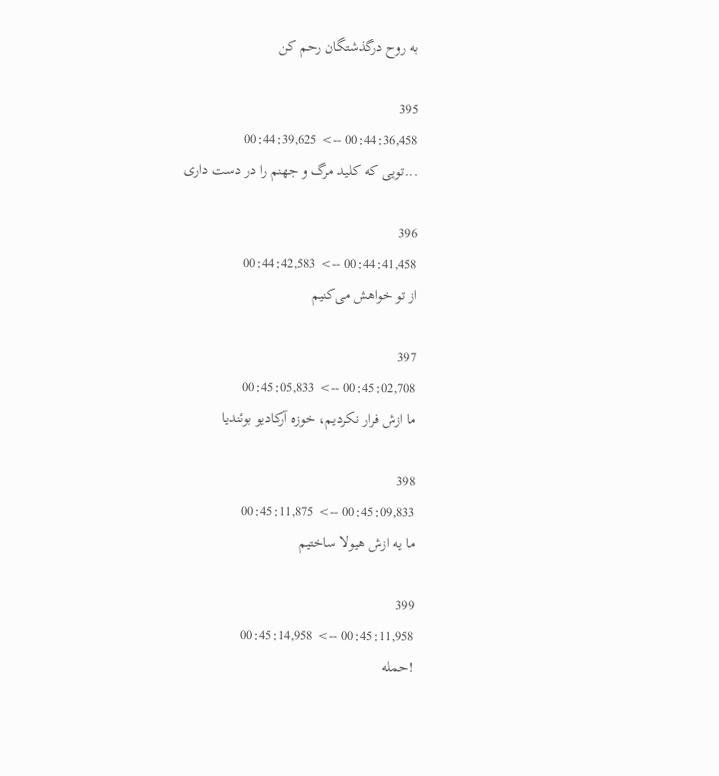به روح درگذشتگان رحم کن

395
00:44:36,458 --> 00:44:39,625
...تویی که کلید مرگ و جهنم را در دست داری

396
00:44:41,458 --> 00:44:42,583
از تو خواهش می‌کنیم

397
00:45:02,708 --> 00:45:05,833
ما ازش فرار نکردیم، خوزه آرکادیو بوئندیا

398
00:45:09,833 --> 00:45:11,875
ما یه ازش هیولا ساختیم

399
00:45:11,958 --> 00:45:14,958
!حمله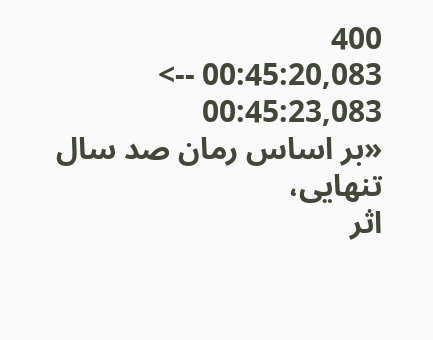400
00:45:20,083 --> 00:45:23,083
«بر اساس رمان صد سال تنهایی،
اثر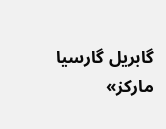گابریل گارسیا مارکز»